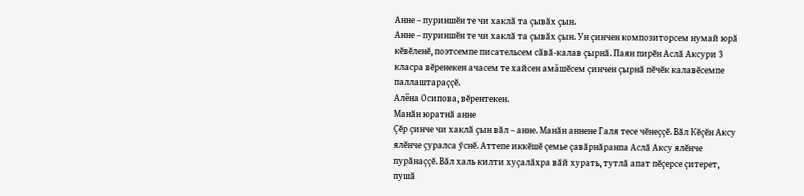Анне – пуриншӗн те чи хаклӑ та çывӑх çын.
Анне – пуриншӗн те чи хаклӑ та çывӑх çын. Ун çинчен композиторсем нумай юрӑ кӗвӗленӗ, поэтсемпе писательсем сӑвӑ-калав çырнӑ. Паян пирӗн Аслӑ Аксури 3 класра вӗренекен ачасем те хайсен амăшӗсем çинчен çырнӑ пӗчӗк калавӗсемпе паллаштараççӗ.
Алёна Осипова, вӗрентекен.
Манӑн юратнӑ анне
Çӗр çинче чи хаклӑ çын вӑл – анне. Манӑн аннене Галя тесе чӗнеççӗ. Вӑл Кӗçӗн Аксу ялӗнче çуралса ӳснӗ. Аттепе иккӗшӗ çемье çавӑрнӑранпа Аслӑ Аксу ялӗнче пурӑнаççӗ. Вӑл халь килти хуçалӑхра вӑй хурать, тутлӑ апат пӗçерсе çитерет, пушӑ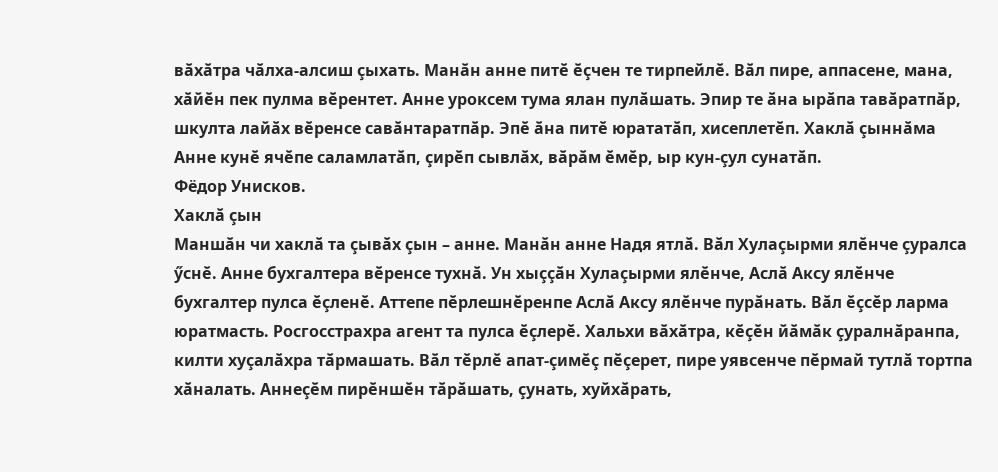вӑхӑтра чӑлха-алсиш çыхать. Манӑн анне питӗ ӗçчен те тирпейлӗ. Вӑл пире, аппасене, мана, хӑйӗн пек пулма вӗрентет. Анне уроксем тума ялан пулӑшать. Эпир те ӑна ырӑпа тавӑратпӑр, шкулта лайӑх вӗренсе савӑнтаратпӑр. Эпӗ ӑна питӗ юрататӑп, хисеплетӗп. Хаклӑ çыннӑма Анне кунӗ ячӗпе саламлатӑп, çирӗп сывлӑх, вӑрӑм ӗмӗр, ыр кун-çул сунатӑп.
Фёдор Унисков.
Хаклӑ çын
Маншӑн чи хаклӑ та çывӑх çын – анне. Манӑн анне Надя ятлӑ. Вӑл Хулаçырми ялӗнче çуралса ӳснӗ. Анне бухгалтера вӗренсе тухнӑ. Ун хыççӑн Хулаçырми ялӗнче, Аслӑ Аксу ялӗнче бухгалтер пулса ӗçленӗ. Аттепе пӗрлешнӗренпе Аслӑ Аксу ялӗнче пурӑнать. Вӑл ӗçсӗр ларма юратмасть. Росгосстрахра агент та пулса ӗçлерӗ. Хальхи вӑхӑтра, кӗçӗн йӑмӑк çуралнӑранпа, килти хуçалӑхра тӑрмашать. Вӑл тӗрлӗ апат-çимӗç пӗçерет, пире уявсенче пӗрмай тутлӑ тортпа хӑналать. Аннеçӗм пирӗншӗн тӑрӑшать, çунать, хуйхӑрать,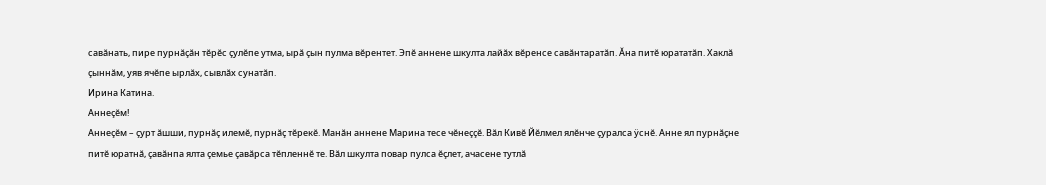савӑнать, пире пурнӑçӑн тӗрӗс çулӗпе утма, ырӑ çын пулма вӗрентет. Эпӗ аннене шкулта лайӑх вӗренсе савӑнтаратӑп. Ăна питӗ юрататӑп. Хаклӑ çыннӑм, уяв ячӗпе ырлӑх, сывлӑх сунатӑп.
Ирина Катина.
Аннеçӗм!
Аннеçӗм – çурт ӑшши, пурнӑç илемӗ, пурнӑç тӗрекӗ. Манӑн аннене Марина тесе чӗнеççӗ. Вӑл Кивӗ Йӗлмел ялӗнче çуралса ÿснӗ. Анне ял пурнӑçне питӗ юратнӑ, çавӑнпа ялта çемье çавӑрса тӗпленнӗ те. Вӑл шкулта повар пулса ӗçлет, ачасене тутлӑ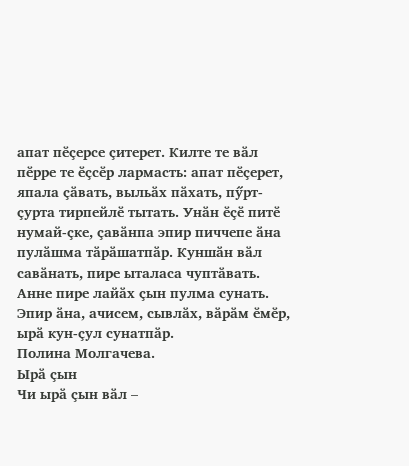апат пӗçерсе çитерет. Килте те вӑл пӗрре те ӗçсӗр лармасть: апат пӗçерет, япала çӑвать, выльӑх пӑхать, пӳрт-çурта тирпейлӗ тытать. Унӑн ӗçӗ питӗ нумай-çке, çавӑнпа эпир пиччепе ӑна пулӑшма тӑрӑшатпӑр. Куншӑн вӑл савӑнать, пире ыталаса чуптӑвать. Анне пире лайӑх çын пулма сунать. Эпир ӑна, ачисем, сывлӑх, вӑрӑм ӗмӗр, ырӑ кун-çул сунатпӑр.
Полина Молгачева.
Ырӑ çын
Чи ырӑ çын вӑл –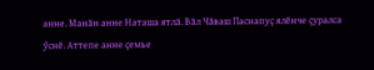анне. Манӑн анне Наташа ятлӑ. Вӑл Чӑваш Паснапуç ялӗнче çуралса ӳснӗ. Аттепе анне çемье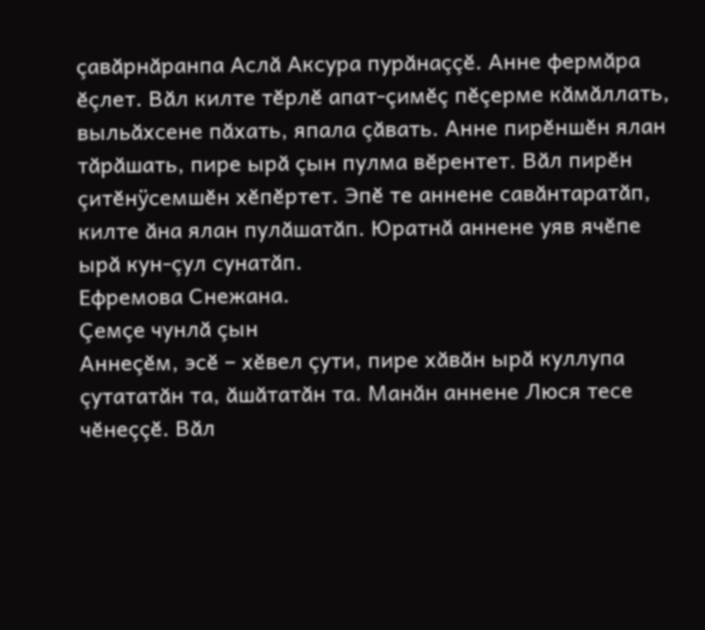çавӑрнӑранпа Аслӑ Аксура пурӑнаççӗ. Анне фермӑра ӗçлет. Вӑл килте тӗрлӗ апат-çимӗç пӗçерме кӑмӑллать, выльӑхсене пӑхать, япала çӑвать. Анне пирӗншӗн ялан тӑрӑшать, пире ырӑ çын пулма вӗрентет. Вӑл пирӗн çитӗнÿсемшӗн хӗпӗртет. Эпӗ те аннене савӑнтаратӑп, килте ӑна ялан пулӑшатӑп. Юратнӑ аннене уяв ячӗпе ырӑ кун-çул сунатӑп.
Ефремова Снежана.
Çемçе чунлӑ çын
Аннеçӗм, эсӗ – хӗвел çути, пире хӑвӑн ырӑ куллупа çутататӑн та, ӑшӑтатӑн та. Манӑн аннене Люся тесе чӗнеççӗ. Вӑл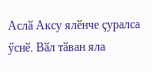Аслӑ Аксу ялӗнче çуралса ӳснӗ. Вӑл тӑван яла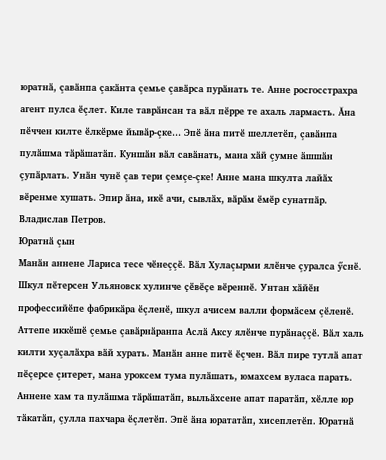юратнӑ, çавӑнпа çакӑнта çемье çавӑрса пурӑнать те. Анне росгосстрахра агент пулса ӗçлет. Киле таврӑнсан та вӑл пӗрре те ахаль лармасть. Ăна пӗччен килте ӗлкӗрме йывӑр-çке… Эпӗ ӑна питӗ шеллетӗп, çавӑнпа пулӑшма тӑрӑшатӑп. Куншӑн вӑл савӑнать, мана хӑй çумне ӑшшӑн çупӑрлать. Унӑн чунӗ çав тери çемçе-çке! Анне мана шкулта лайӑх вӗренме хушать. Эпир ӑна, икӗ ачи, сывлӑх, вӑрӑм ӗмӗр сунатпӑр.
Владислав Петров.
Юратнӑ çын
Манӑн аннене Лариса тесе чӗнеççӗ. Вӑл Хулаçырми ялӗнче çуралса ӳснӗ. Шкул пӗтерсен Ульяновск хулинче ҫӗвӗҫе вӗреннӗ. Унтан хӑйӗн профессийӗпе фабрикӑра ӗçленӗ, шкул ачисем валли формӑсем çӗленӗ. Аттепе иккӗшӗ çемье çавӑрнӑранпа Аслӑ Аксу ялӗнче пурӑнаççӗ. Вӑл халь килти хуçалӑхра вӑй хурать. Манӑн анне питӗ ӗçчен. Вӑл пире тутлӑ апат пӗçерсе çитерет, мана уроксем тума пулӑшать, юмахсем вуласа парать. Аннене хам та пулӑшма тӑрӑшатӑп, выльӑхсене апат паратӑп, хӗлле юр тӑкатӑп, çулла пахчара ӗçлетӗп. Эпӗ ӑна юрататӑп, хисеплетӗп. Юратнӑ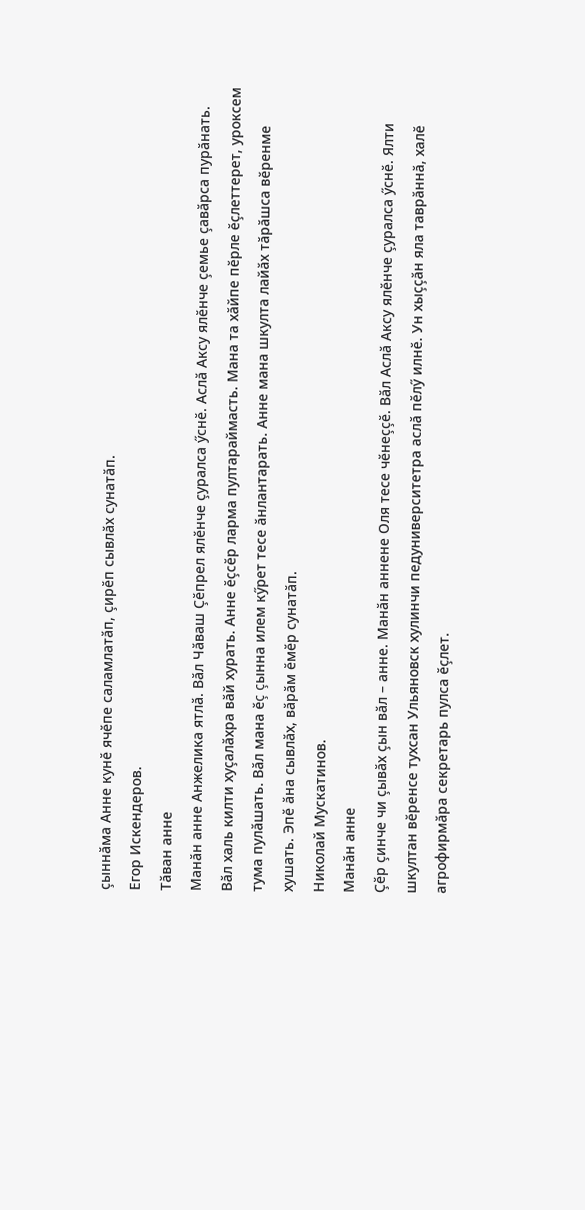çыннӑма Анне кунӗ ячӗпе саламлатӑп, çирӗп сывлӑх сунатӑп.
Егор Искендеров.
Тӑван анне
Манӑн анне Анжелика ятлӑ. Вӑл Чӑваш Çӗпрел ялӗнче çуралса ӳснӗ. Аслӑ Аксу ялӗнче çемье çавӑрса пурӑнать. Вӑл халь килти хуçалӑхра вӑй хурать. Анне ӗçсӗр ларма пултараймасть. Мана та хӑйпе пӗрле ӗçлеттерет, уроксем тума пулӑшать. Вӑл мана ӗç çынна илем кӳрет тесе ӑнлантарать. Анне мана шкулта лайӑх тӑрӑшса вӗренме хушать. Эпӗ ӑна сывлӑх, вӑрӑм ӗмӗр сунатӑп.
Николай Мускатинов.
Манӑн анне
Çӗр çинче чи çывӑх çын вӑл – анне. Манӑн аннене Оля тесе чӗнеççӗ. Вӑл Аслӑ Аксу ялӗнче çуралса ӳснӗ. Ялти шкултан вӗренсе тухсан Ульяновск хулинчи педуниверситетра аслӑ пӗлӳ илнӗ. Ун хыççӑн яла таврӑннӑ, халӗ агрофирмӑра секретарь пулса ӗçлет.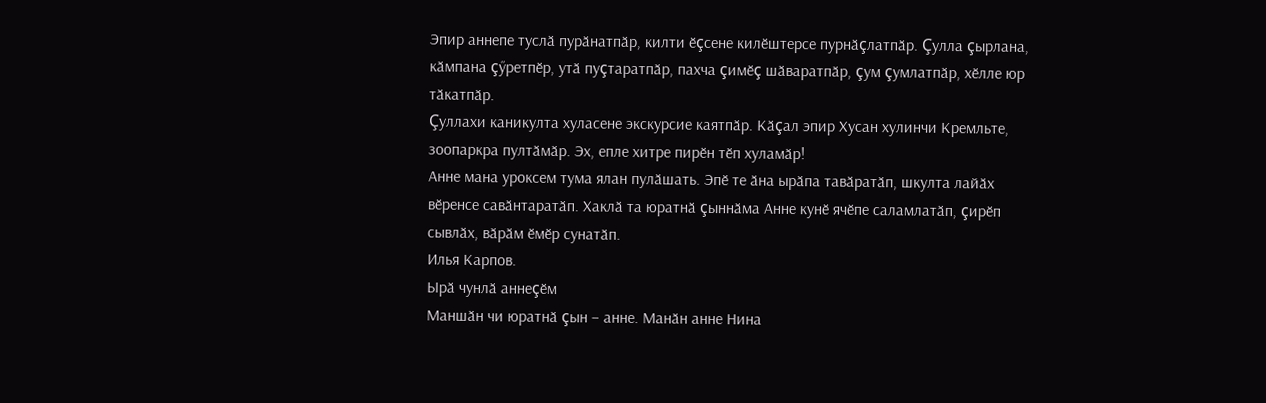Эпир аннепе туслӑ пурӑнатпӑр, килти ӗçсене килӗштерсе пурнӑçлатпӑр. Çулла çырлана, кӑмпана çӳретпӗр, утӑ пуçтаратпӑр, пахча çимӗç шӑваратпӑр, çум çумлатпӑр, хӗлле юр тӑкатпӑр.
Çуллахи каникулта хуласене экскурсие каятпӑр. Кӑçал эпир Хусан хулинчи Кремльте, зоопаркра пултӑмӑр. Эх, епле хитре пирӗн тӗп хуламӑр!
Анне мана уроксем тума ялан пулӑшать. Эпӗ те ӑна ырӑпа тавӑратӑп, шкулта лайӑх вӗренсе савӑнтаратӑп. Хаклӑ та юратнӑ çыннӑма Анне кунӗ ячӗпе саламлатӑп, çирӗп сывлӑх, вӑрӑм ӗмӗр сунатӑп.
Илья Карпов.
Ырӑ чунлӑ аннеçӗм
Маншӑн чи юратнӑ çын – анне. Манӑн анне Нина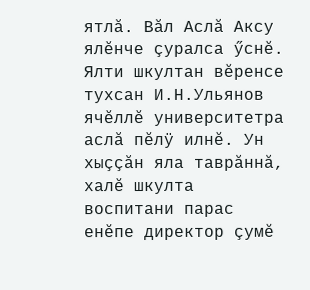ятлӑ. Вӑл Аслӑ Аксу ялӗнче çуралса ӳснӗ. Ялти шкултан вӗренсе тухсан И.Н.Ульянов ячӗллӗ университетра аслӑ пӗлÿ илнӗ. Ун хыççӑн яла таврӑннӑ, халӗ шкулта воспитани парас енӗпе директор çумӗ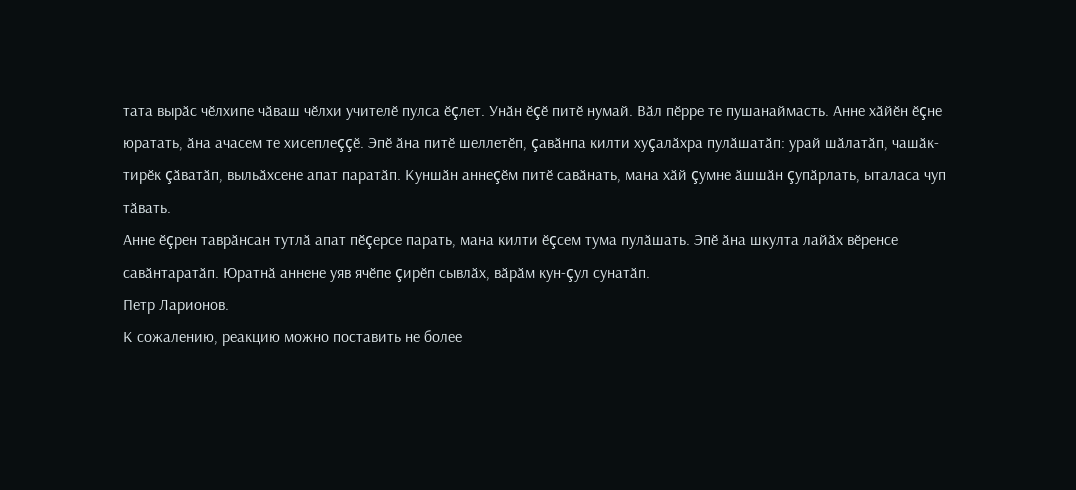тата вырӑс чӗлхипе чӑваш чӗлхи учителӗ пулса ӗçлет. Унӑн ӗçӗ питӗ нумай. Вӑл пӗрре те пушанаймасть. Анне хӑйӗн ӗçне юратать, ӑна ачасем те хисеплеççӗ. Эпӗ ӑна питӗ шеллетӗп, çавӑнпа килти хуçалӑхра пулӑшатӑп: урай шӑлатӑп, чашӑк-тирӗк çӑватӑп, выльӑхсене апат паратӑп. Куншӑн аннеçӗм питӗ савӑнать, мана хӑй çумне ӑшшӑн çупӑрлать, ыталаса чуп тӑвать.
Анне ӗçрен таврӑнсан тутлӑ апат пӗçерсе парать, мана килти ӗçсем тума пулӑшать. Эпӗ ӑна шкулта лайӑх вӗренсе савӑнтаратӑп. Юратнӑ аннене уяв ячӗпе çирӗп сывлӑх, вӑрӑм кун-çул сунатӑп.
Петр Ларионов.
К сожалению, реакцию можно поставить не более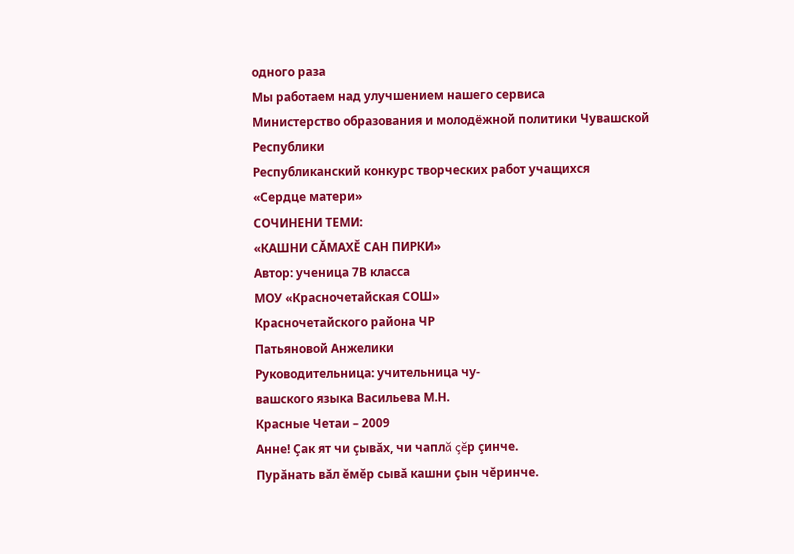одного раза
Мы работаем над улучшением нашего сервиса
Министерство образования и молодёжной политики Чувашской Республики
Республиканский конкурс творческих работ учащихся
«Сердце матери»
СОЧИНЕНИ ТЕМИ:
«КАШНИ СĂМАХĔ САН ПИРКИ»
Автор: ученица 7В класса
МОУ «Красночетайская СОШ»
Красночетайского района ЧР
Патьяновой Анжелики
Руководительница: учительница чу-
вашского языка Васильева М.Н.
Красные Четаи – 2009
Анне! Çак ят чи çывăх, чи чаплă çĕр çинче.
Пурăнать вăл ĕмĕр сывă кашни çын чĕринче.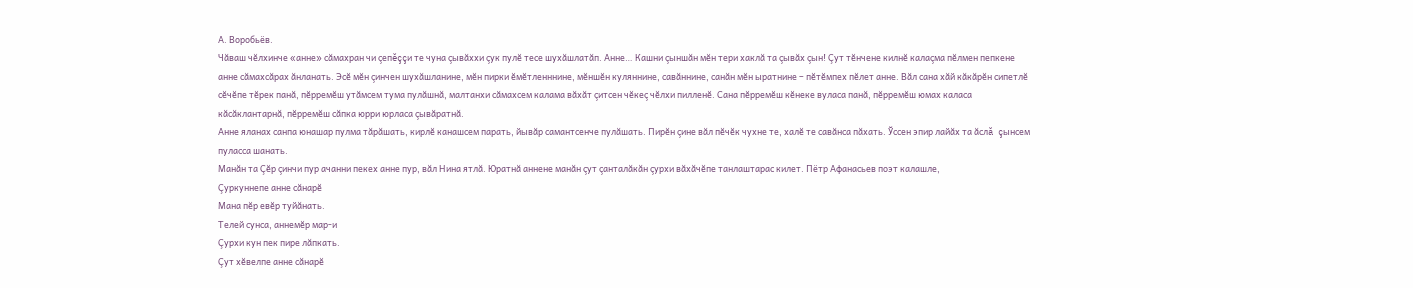А. Воробьёв.
Чăваш чĕлхинче «анне» сăмахран чи çепĕççи те чуна çывăххи çук пулĕ тесе шухăшлатăп. Анне… Кашни çыншăн мĕн тери хаклă та çывăх çын! Çут тĕнчене килнĕ калаçма пĕлмен пепкене анне сăмахсăрах ăнланать. Эсĕ мĕн çинчен шухăшланине, мĕн пирки ĕмĕтленннине, мĕншĕн куляннине, савăннине, санăн мĕн ыратнине – пĕтĕмпех пĕлет анне. Вăл сана хăй кăкăрĕн сипетлĕ сĕчĕпе тĕрек панă, пĕрремĕш утăмсем тума пулăшнă, малтанхи сăмахсем калама вăхăт çитсен чĕкеç чĕлхи пилленĕ. Сана пĕрремĕш кĕнеке вуласа панă, пĕрремĕш юмах каласа кăсăклантарнă, пĕрремĕш сăпка юрри юрласа çывăратнă.
Анне яланах санпа юнашар пулма тăрăшать, кирлĕ канашсем парать, йывăр самантсенче пулăшать. Пирĕн çине вăл пĕчĕк чухне те, халĕ те савăнса пăхать. Ўссен эпир лайăх та ăслă çынсем пуласса шанать.
Манăн та Çĕр çинчи пур ачанни пекех анне пур, вăл Нина ятлă. Юратнă аннене манăн çут çанталăкăн çурхи вăхăчĕпе танлаштарас килет. Пётр Афанасьев поэт калашле,
Çуркуннепе анне сăнарĕ
Мана пĕр евĕр туйăнать.
Телей сунса, аннемĕр мар-и
Çурхи кун пек пире лăпкать.
Çут хĕвелпе анне сăнарĕ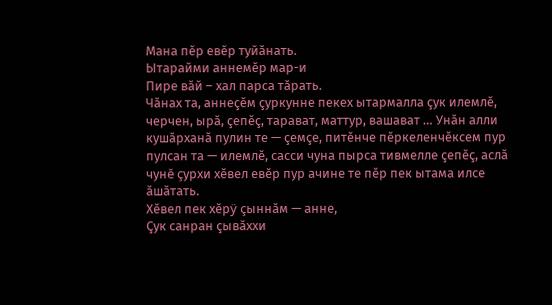Мана пĕр евĕр туйăнать.
Ытарайми аннемĕр мар-и
Пире вăй – хал парса тăрать.
Чăнах та, аннеçĕм çуркунне пекех ытармалла çук илемлĕ, черчен, ырă, çепĕç, тарават, маттур, вашават … Унăн алли кушăрханă пулин те — çемçе, питĕнче пĕркеленчĕксем пур пулсан та — илемлĕ, сасси чуна пырса тивмелле çепĕç, аслă чунĕ çурхи хĕвел евĕр пур ачине те пĕр пек ытама илсе ăшăтать.
Хĕвел пек хĕрÿ çыннăм — анне,
Çук санран çывăххи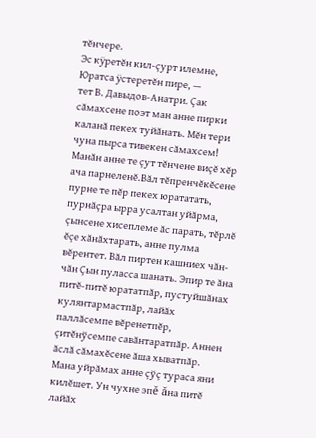тĕнчере.
Эс кÿретĕн кил-çурт илемне,
Юратса ÿстеретĕн пире, —
тет В. Давыдов-Анатри. Çак сăмахсене поэт ман анне пирки каланă пекех туйăнать. Мĕн тери чуна пырса тивекен сăмахсем! Манăн анне те çут тĕнчене виçĕ хĕр ача парнеленĕ.Вăл тĕпренчĕкĕсене пурне те пĕр пекех юрататать, пурнăçра ырра усалтан уйăрма, çынсене хисеплеме ăс парать, тĕрлĕ ĕçе хăнăхтарать, анне пулма вĕрентет. Вăл пиртен кашниех чăн-чăн Çын пуласса шанать. Эпир те ăна питĕ-питĕ юрататпăр, пустуйшăнах кулянтармастпăр, лайăх паллăсемпе вĕренетпĕр, çитĕнўсемпе савăнтаратпăр. Аннен ăслă сăмахĕсене ăша хыватпăр.
Мана уйрăмах анне çўç тураса яни килĕшет. Ун чухне эпĕ ăна питĕ лайăх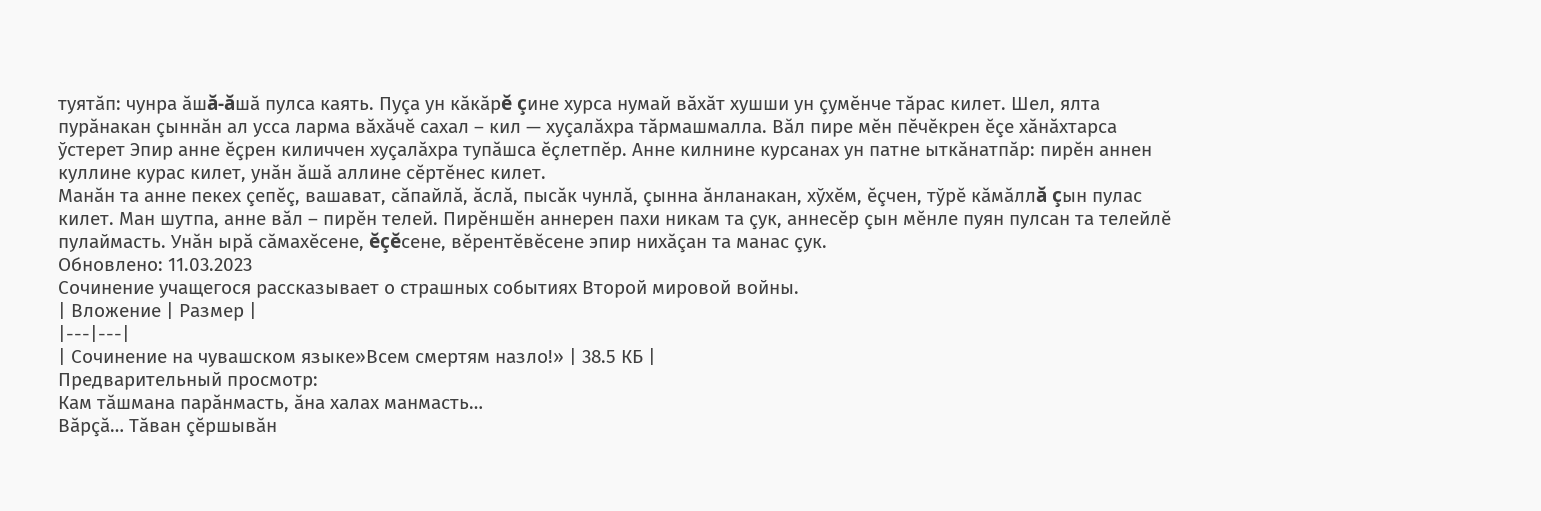туятăп: чунра ăшă-ăшă пулса каять. Пуçа ун кăкăрĕ çине хурса нумай вăхăт хушши ун çумĕнче тăрас килет. Шел, ялта пурăнакан çыннăн ал усса ларма вăхăчĕ сахал – кил — хуçалăхра тăрмашмалла. Вăл пире мĕн пĕчĕкрен ĕçе хăнăхтарса ўстерет Эпир анне ĕçрен киличчен хуçалăхра тупăшса ĕçлетпĕр. Анне килнине курсанах ун патне ыткăнатпăр: пирĕн аннен куллине курас килет, унăн ăшă аллине сĕртĕнес килет.
Манăн та анне пекех çепĕç, вашават, сăпайлă, ăслă, пысăк чунлă, çынна ăнланакан, хўхĕм, ĕçчен, тўрĕ кăмăллă çын пулас килет. Ман шутпа, анне вăл – пирĕн телей. Пирĕншĕн аннерен пахи никам та çук, аннесĕр çын мĕнле пуян пулсан та телейлĕ пулаймасть. Унăн ырă сăмахĕсене, ĕçĕсене, вĕрентĕвĕсене эпир нихăçан та манас çук.
Обновлено: 11.03.2023
Сочинение учащегося рассказывает о страшных событиях Второй мировой войны.
| Вложение | Размер |
|---|---|
| Сочинение на чувашском языке»Всем смертям назло!» | 38.5 КБ |
Предварительный просмотр:
Кам тăшмана парăнмасть, ăна халах манмасть…
Вăрçă… Тăван çĕршывăн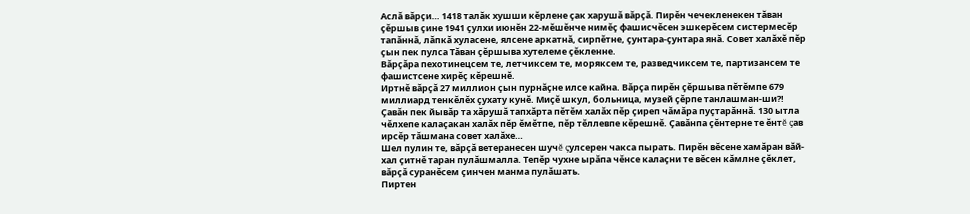Аслă вăрçи… 1418 талăк хушши кĕрлене çак харушă вăрçă. Пирĕн чечекленекен тăван çĕршыв çине 1941 çулхи июнĕн 22-мĕшĕнче нимĕç фашисчĕсен эшкерĕсем систермесĕр тапăннă, лăпкă хуласене, ялсене аркатнă, сирпĕтне, çунтара-çунтара янă. Совет халăхĕ пĕр çын пек пулса Тăван çĕршыва хутелеме çĕкленне.
Вăрçăра пехотинецсем те, летчиксем те, моряксем те, разведчиксем те, партизансем те фашистсене хирĕç кĕрешнĕ.
Иртнĕ вăрçă 27 миллион çын пурнăçне илсе кайна. Вăрçа пирĕн çĕршыва пĕтĕмпе 679 миллиард тенкĕлĕх çухату кунĕ. Миçĕ шкул, больница, музей çĕрпе танлашман-ши?! Çавăн пек йывăр та хăрушă тапхăрта пĕтĕм халăх пĕр çиреп чăмăра пуçтарăннă. 130 ытла чĕлхепе калаçакан халăх пĕр ĕмĕтпе, пĕр тĕллевпе кĕрешнĕ. Çавăнпа çĕнтерне те ĕнтĕ çав ирсĕр тăшмана совет халăхе…
Шел пулин те, вăрçă ветеранесен шучĕ çулсерен чакса пырать. Пирĕн вĕсене хамăран вăй-хал çитнĕ таран пулăшмалла. Тепĕр чухне ырăпа чĕнсе калаçни те вĕсен кăмлне çĕклет, вăрçă суранĕсем çинчен манма пулăшать.
Пиртен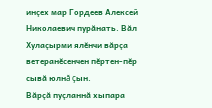инçех мар Гордеев Алексей Николаевич пурăнать. Вăл Хулаçырми ялĕнчи вăрçа ветеранĕсенчен пĕртен-пĕр сывă юлнă çын.
Вăрçă пуçланнă хыпара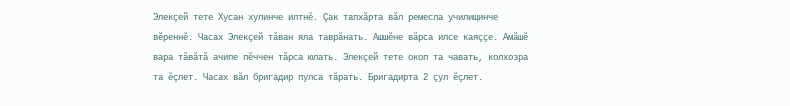Элекçей тете Хусан хулинче илтнĕ. Çак тапхăрта вăл ремесла училищинче вĕреннĕ. Часах Элекçей тăван яла таврăнать. Ашшĕне вăрса илсе каяççе. Амăшĕ вара тăвăтă ачипе пĕччен тăрса юлать. Элекçей тете окоп та чавать, колхозра та ĕçлет. Часах вăл бригадир пулса тăрать. Бригадирта 2 çул ĕçлет.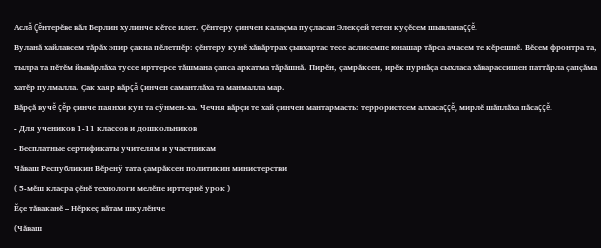Аслă Çĕнтерĕве вăл Берлин хулинче кĕтсе илет. Çĕнтеру çинчен калаçма пуçласан Элекçей тетен куçĕсем шывланаççĕ.
Вуланă хайлавсем тăрăх эпир çакна пĕлетпĕр: çĕнтеру кунĕ хăвăртрах çывхартас тесе аслисемпе юнашар тăрса ачасем те кĕрешнĕ. Вĕсем фронтра та, тылра та пĕтĕм йывăрлăха туссе ирттерсе тăшмана çапса аркатма тăрăшнă. Пирĕн, çамрăксен, ирĕк пурнăçа сыхласа хăварассишен паттăрла çапçăма хатĕр пулмалла. Çак хаяр вăрçă çинчен самантлăха та манмалла мар.
Вăрçă вучĕ çĕр çинче паянхи кун та сÿнмен-ха. Чечня вăрçи те хай çинчен мантармасть: террористсем алхасаççĕ, мирлĕ шăплăха пăсаççĕ.
- Для учеников 1-11 классов и дошкольников
- Бесплатные сертификаты учителям и участникам
Чăваш Республикин Вĕренÿ тата çамрăксен политикин министерстви
( 5-мĕш класра çĕнĕ технологи мелĕпе ирттернĕ урок )
Ĕçе тăваканĕ – Нĕркеç вăтам шкулĕнче
(Чăваш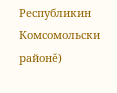Республикин Комсомольски районĕ)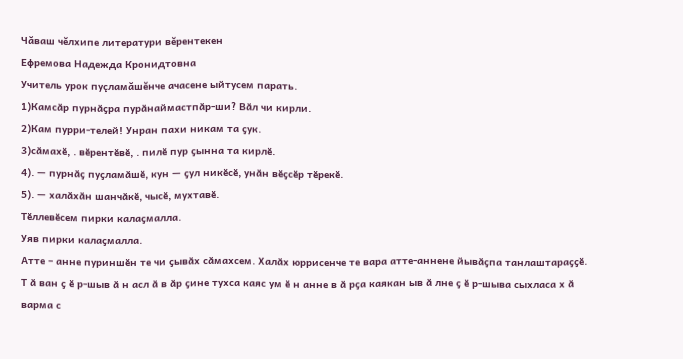Чăваш чĕлхипе литератури вĕрентекен
Ефремова Надежда Кронидтовна
Учитель урок пуçламăшĕнче ачасене ыйтусем парать.
1)Камсӑр пурнӑҫра пурӑнаймастпӑр-ши? Вӑл чи кирли.
2)Кам пурри-телей! Унран пахи никам та ҫук.
3)сӑмахӗ, . вӗрентӗвӗ, . пилӗ пур ҫынна та кирлӗ.
4). — пурнӑҫ пуҫламӑшӗ, кун — ҫул никӗсӗ, унӑн вӗҫсӗр тӗрекӗ.
5). — халӑхӑн шанчӑкӗ, чысӗ, мухтавӗ.
Тӗллевӗсем пирки калаҫмалла.
Уяв пирки калаҫмалла.
Атте – анне пуриншӗн те чи ҫывӑх сӑмахсем. Халӑх юррисенче те вара атте-аннене йывӑҫпа танлаштараҫҫӗ.
Т ӑ ван ҫ ӗ р-шыв ӑ н асл ӑ в ӑр ҫине тухса каяс ум ӗ н анне в ӑ рҫа каякан ыв ӑ лне ҫ ӗ р-шыва сыхласа х ӑ варма с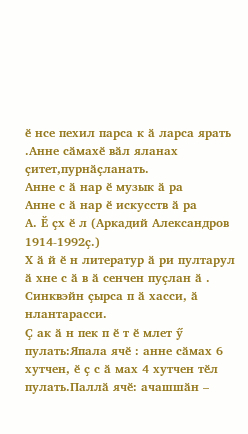ӗ нсе пехил парса к ӑ ларса ярать .Анне сӑмахӗ вӑл яланах ҫитет,пурнӑҫланать.
Анне с ӑ нар ӗ музык ӑ ра
Анне с ӑ нар ӗ искусств ӑ ра
А. Ӗ ҫх ӗ л (Аркадий Александров 1914-1992ҫ.)
Х ӑ й ӗ н литератур ӑ ри пултарул ӑ хне с ӑ в ӑ сенчен пуҫлан ӑ .
Синквэйн ҫырса п ӑ хасси, ӑ нлантарасси.
Ҫ ак ӑ н пек п ӗ т ӗ млет ӳ пулать:Япала ячӗ : анне сӑмах 6 хутчен, ӗ ҫ с ӑ мах 4 хутчен тӗл пулать.Паллӑ ячӗ: ачашшӑн –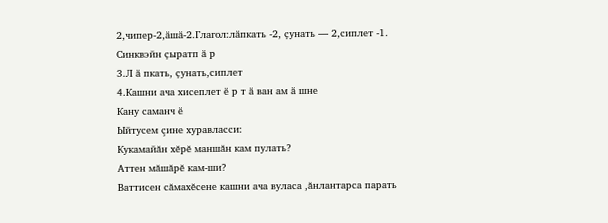2,чипер-2,ӑшӑ-2.Глагол:лӑпкать -2, ҫунать — 2,сиплет -1.
Синквэйн ҫыратп ӑ р
3.Л ӑ пкать, ҫунать,сиплет
4.Кашни ача хисеплет ӗ р т ӑ ван ам ӑ шне
Кану саманч ӗ
Ыйтусем çине хуравласси:
Кукамайăн хĕрĕ маншăн кам пулать?
Аттен мăшăрĕ кам-ши?
Ваттисен сăмахĕсене кашни ача вуласа ,ăнлантарса парать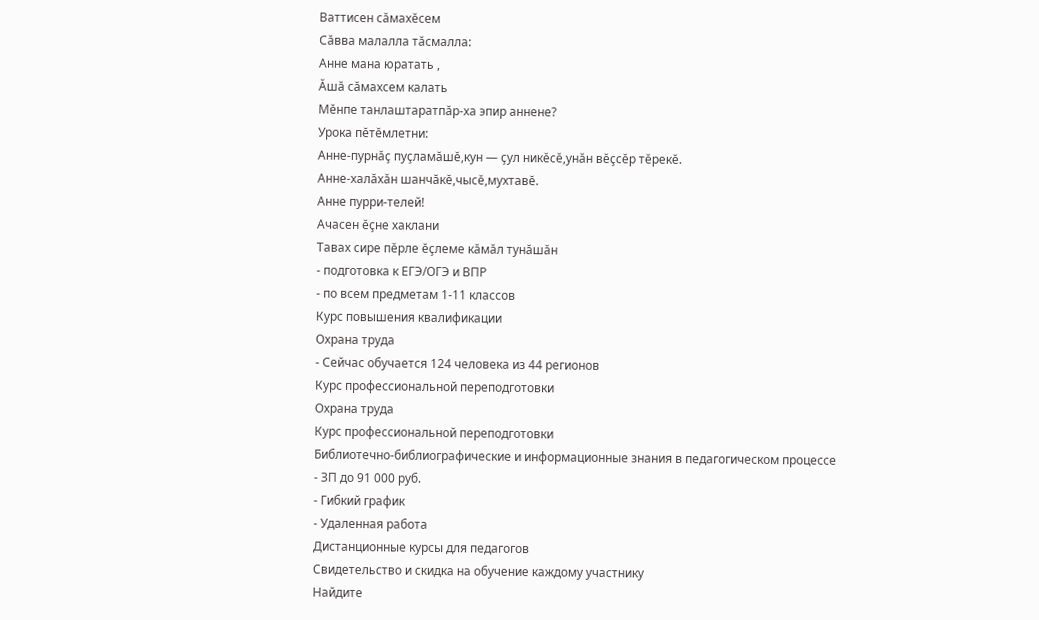Ваттисен сăмахĕсем
Сăвва малалла тăсмалла:
Анне мана юратать ,
Ăшă сăмахсем калать
Мĕнпе танлаштаратпăр-ха эпир аннене?
Урока пĕтĕмлетни:
Анне-пурнăç пуçламăшĕ,кун — çул никĕсĕ,унăн вĕçсĕр тĕрекĕ.
Анне-халăхăн шанчăкĕ,чысĕ,мухтавĕ.
Анне пурри-телей!
Ачасен ĕçне хаклани
Тавах сире пĕрле ĕçлеме кăмăл тунăшăн
- подготовка к ЕГЭ/ОГЭ и ВПР
- по всем предметам 1-11 классов
Курс повышения квалификации
Охрана труда
- Сейчас обучается 124 человека из 44 регионов
Курс профессиональной переподготовки
Охрана труда
Курс профессиональной переподготовки
Библиотечно-библиографические и информационные знания в педагогическом процессе
- ЗП до 91 000 руб.
- Гибкий график
- Удаленная работа
Дистанционные курсы для педагогов
Свидетельство и скидка на обучение каждому участнику
Найдите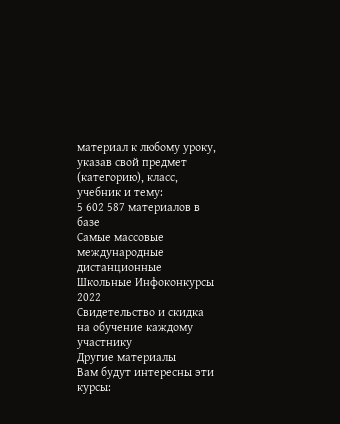материал к любому уроку, указав свой предмет (категорию), класс, учебник и тему:
5 602 587 материалов в базе
Самые массовые международные дистанционные
Школьные Инфоконкурсы 2022
Свидетельство и скидка на обучение каждому участнику
Другие материалы
Вам будут интересны эти курсы: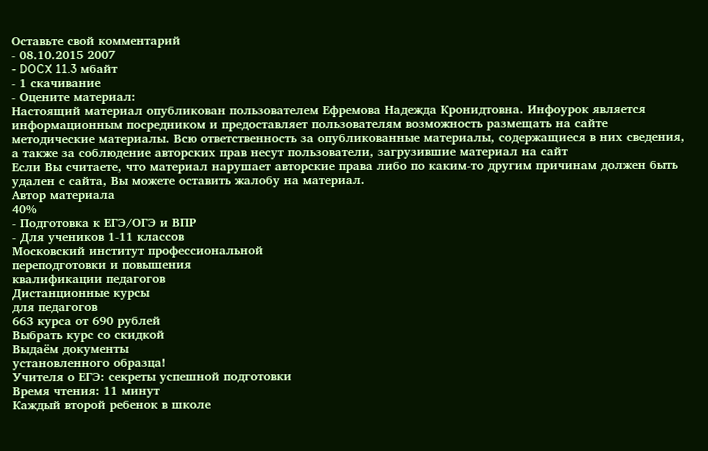Оставьте свой комментарий
- 08.10.2015 2007
- DOCX 11.3 мбайт
- 1 скачивание
- Оцените материал:
Настоящий материал опубликован пользователем Ефремова Надежда Кронидтовна. Инфоурок является информационным посредником и предоставляет пользователям возможность размещать на сайте методические материалы. Всю ответственность за опубликованные материалы, содержащиеся в них сведения, а также за соблюдение авторских прав несут пользователи, загрузившие материал на сайт
Если Вы считаете, что материал нарушает авторские права либо по каким-то другим причинам должен быть удален с сайта, Вы можете оставить жалобу на материал.
Автор материала
40%
- Подготовка к ЕГЭ/ОГЭ и ВПР
- Для учеников 1-11 классов
Московский институт профессиональной
переподготовки и повышения
квалификации педагогов
Дистанционные курсы
для педагогов
663 курса от 690 рублей
Выбрать курс со скидкой
Выдаём документы
установленного образца!
Учителя о ЕГЭ: секреты успешной подготовки
Время чтения: 11 минут
Каждый второй ребенок в школе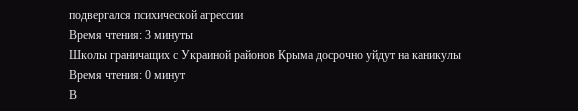подвергался психической агрессии
Время чтения: 3 минуты
Школы граничащих с Украиной районов Крыма досрочно уйдут на каникулы
Время чтения: 0 минут
В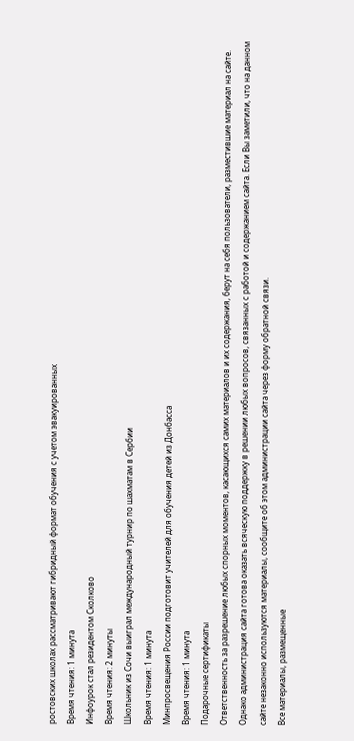ростовских школах рассматривают гибридный формат обучения с учетом эвакуированных
Время чтения: 1 минута
Инфоурок стал резидентом Сколково
Время чтения: 2 минуты
Школьник из Сочи выиграл международный турнир по шахматам в Сербии
Время чтения: 1 минута
Минпросвещения России подготовит учителей для обучения детей из Донбасса
Время чтения: 1 минута
Подарочные сертификаты
Ответственность за разрешение любых спорных моментов, касающихся самих материалов и их содержания, берут на себя пользователи, разместившие материал на сайте. Однако администрация сайта готова оказать всяческую поддержку в решении любых вопросов, связанных с работой и содержанием сайта. Если Вы заметили, что на данном сайте незаконно используются материалы, сообщите об этом администрации сайта через форму обратной связи.
Все материалы, размещенные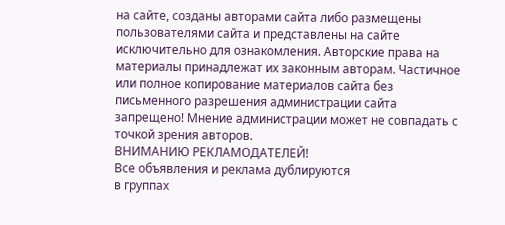на сайте, созданы авторами сайта либо размещены пользователями сайта и представлены на сайте исключительно для ознакомления. Авторские права на материалы принадлежат их законным авторам. Частичное или полное копирование материалов сайта без письменного разрешения администрации сайта запрещено! Мнение администрации может не совпадать с точкой зрения авторов.
ВНИМАНИЮ РЕКЛАМОДАТЕЛЕЙ!
Все объявления и реклама дублируются
в группах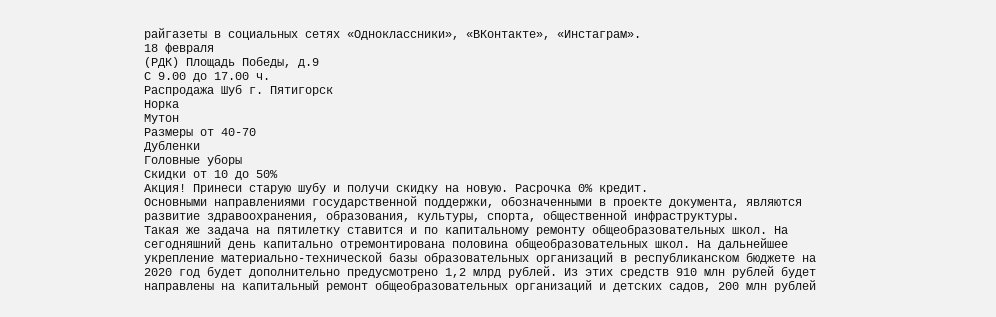райгазеты в социальных сетях «Одноклассники», «ВКонтакте», «Инстаграм».
18 февраля
(РДК) Площадь Победы, д.9
С 9.00 до 17.00 ч.
Распродажа Шуб г. Пятигорск
Норка
Мутон
Размеры от 40-70
Дубленки
Головные уборы
Скидки от 10 до 50%
Акция! Принеси старую шубу и получи скидку на новую. Расрочка 0% кредит.
Основными направлениями государственной поддержки, обозначенными в проекте документа, являются развитие здравоохранения, образования, культуры, спорта, общественной инфраструктуры.
Такая же задача на пятилетку ставится и по капитальному ремонту общеобразовательных школ. На сегодняшний день капитально отремонтирована половина общеобразовательных школ. На дальнейшее укрепление материально-технической базы образовательных организаций в республиканском бюджете на 2020 год будет дополнительно предусмотрено 1,2 млрд рублей. Из этих средств 910 млн рублей будет направлены на капитальный ремонт общеобразовательных организаций и детских садов, 200 млн рублей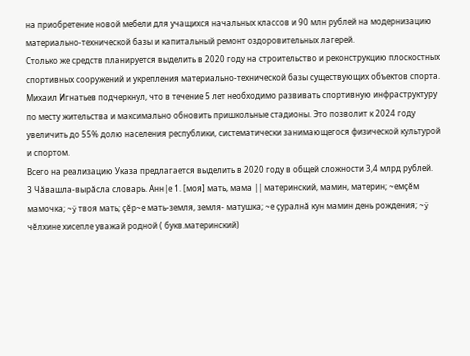на приобретение новой мебели для учащихся начальных классов и 90 млн рублей на модернизацию материально-технической базы и капитальный ремонт оздоровительных лагерей.
Столько же средств планируется выделить в 2020 году на строительство и реконструкцию плоскостных спортивных сооружений и укрепления материально-технической базы существующих объектов спорта. Михаил Игнатьев подчеркнул, что в течение 5 лет необходимо развивать спортивную инфраструктуру по месту жительства и максимально обновить пришкольные стадионы. Это позволит к 2024 году увеличить до 55% долю населения республики, систематически занимающегося физической культурой и спортом.
Всего на реализацию Указа предлагается выделить в 2020 году в общей сложности 3,4 млрд рублей.
3 Чăвашла-вырăсла словарь. Анн|е 1. [моя] мать, мама || материнский, мамин, материн; ~емçĕм мамочка; ~ÿ твоя мать; çĕр~е мать-земля, земля- матушка; ~е çуралнă кун мамин день рождения; ~ÿ чĕлхине хисепле уважай родной ( букв.материнский)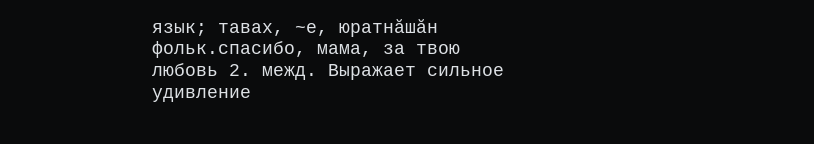язык; тавах, ~е, юратнăшăн фольк.спасибо, мама, за твою любовь 2. межд. Выражает сильное удивление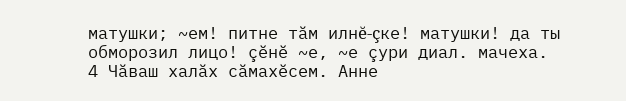матушки; ~ем! питне тăм илнĕ-çке! матушки! да ты обморозил лицо! çĕнĕ ~е, ~е çури диал. мачеха.
4 Чăваш халăх сăмахĕсем. Анне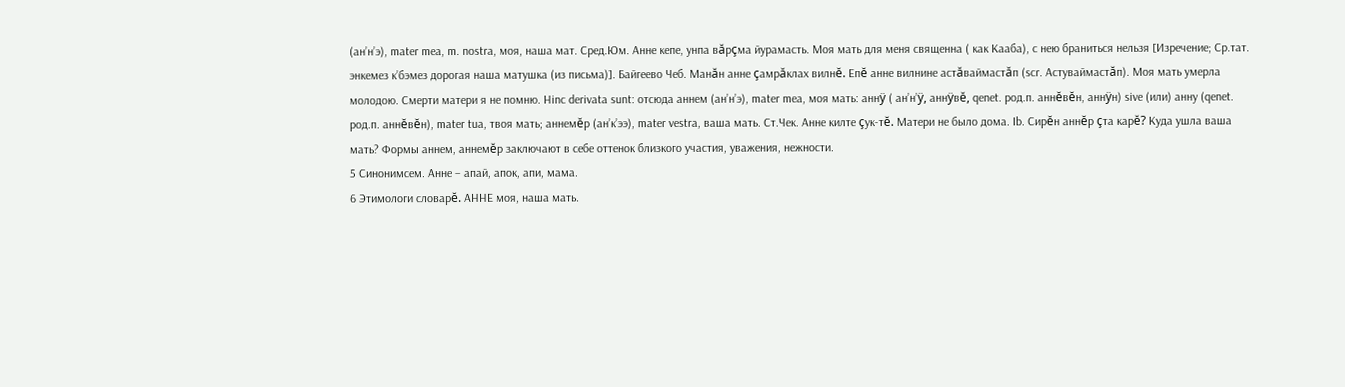(ан’н’э), mater mea, m. nostra, моя, наша мат. Сред.Юм. Анне кепе, унпа вăрçма йурамасть. Моя мать для меня священна ( как Кааба), с нею браниться нельзя [Изречение; Ср.тат. энкемез к’бэмез дорогая наша матушка (из письма)]. Байгеево Чеб. Манăн анне çамрăклах вилнĕ. Епĕ анне вилнине астăваймастăп (scr. Астуваймастăп). Моя мать умерла молодою. Смерти матери я не помню. Hinc derivata sunt: отсюда аннем (ан’н’э), mater mea, моя мать: аннÿ ( ан’н’ÿ, аннÿвĕ, qenet. род.п. аннĕвĕн, аннÿн) sive (или) анну (qenet. род.п. аннĕвĕн), mater tua, твоя мать; аннемĕр (ан’к’ээ), mater vestra, ваша мать. Ст.Чек. Анне килте çук-тĕ. Матери не было дома. Ib. Сирĕн аннĕр çта карĕ? Куда ушла ваша мать? Формы аннем, аннемĕр заключают в себе оттенок близкого участия, уважения, нежности.
5 Синонимсем. Анне – апай, апок, апи, мама.
6 Этимологи словарĕ. АННЕ моя, наша мать.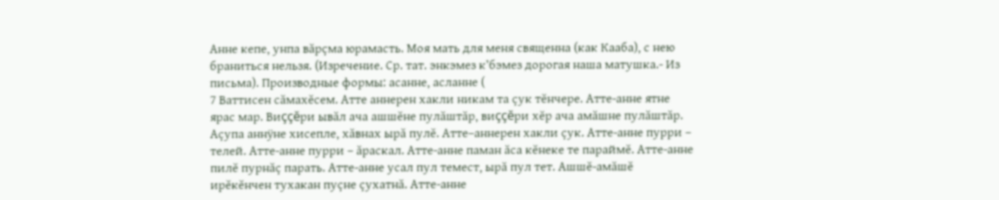Анне кепе, унпа вăрçма юрамасть. Моя мать для меня священна (как Кааба), с нею браниться нельзя. (Изречение. Ср. тат. энкэмез к’бэмез дорогая наша матушка.- Из письма). Производные формы: асанне, асланне (
7 Ваттисен сăмахĕсем. Атте аннерен хакли никам та çук тĕнчере. Атте-анне ятне ярас мар. Виççĕри ывăл ача ашшĕне пулăштăр, виççĕри хĕр ача амăшне пулăштăр. Аçупа аннÿне хисепле, хăвнах ырă пулĕ. Атте–аннерен хакли çук. Атте-анне пурри – телей. Атте-анне пурри – ăраскал. Атте-анне паман ăса кĕнеке те параймĕ. Атте-анне пилĕ пурнăç парать. Атте-анне усал пул темест, ырă пул тет. Ашшĕ-амăшĕ ирĕкĕнчен тухакан пуçне çухатнă. Атте-анне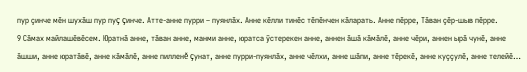пур çинче мĕн шухăш пур пуç çинче. Атте-анне пурри – пуянлăх. Анне кĕлли тинĕс тĕпĕнчен кăларать. Анне пĕрре, Тăван çĕр-шыв пĕрре.
9 Сăмах майлашĕвĕсем. Юратнă анне, тăван анне, манми анне, юратса ÿстерекен анне, аннен ăшă кăмăлĕ, анне чĕри, аннен ырă чунĕ, анне ăшши, анне юратăвĕ, анне кăмăлĕ, анне пилленĕ çунат, анне пурри-пуянлăх, анне чĕлхи, анне шăпи, анне тĕрекĕ, анне куççулĕ, анне телейĕ…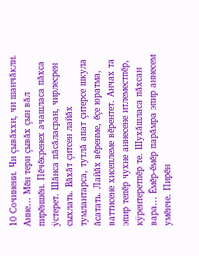10 Сочинени. Чи çывăххи, чи шанчăкли. Анне… Мĕн тери çывăх çын вăл пирĕншĕн. Пĕчĕкренех ачашласа пăхса ÿстерет. Шăнса пăсăласран, чирлесрен сыхлать. Вăхăт çитсен лайăх тумлантарса, тутлă апат çитерсе шкула ăсатать. Лайăх вĕренме, ĕçе юратма, ваттисене хисеплеме вĕрентет. Анчах та эпир тепĕр чухне аннесене итлеместпĕр, кÿрентеретпĕр те. Шухăшласа пăхсан вара… Ĕмĕр-ĕмĕр парăмра эпир аннесем умĕнче. Пирĕн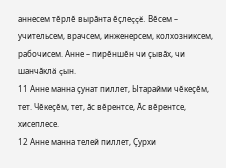аннесем тĕрлĕ вырăнта ĕçлеççĕ. Вĕсем – учительсем, врачсем, инженерсем, колхозниксем, рабочисем. Анне – пирĕншĕн чи çывăх, чи шанчăклă çын.
11 Анне манна çунат пиллет, Ытарайми чĕкеçĕм, тет. Чĕкеçĕм, тет, ăс вĕрентсе, Ăс вĕрентсе, хисеплесе.
12 Анне манна телей пиллет, Çурхи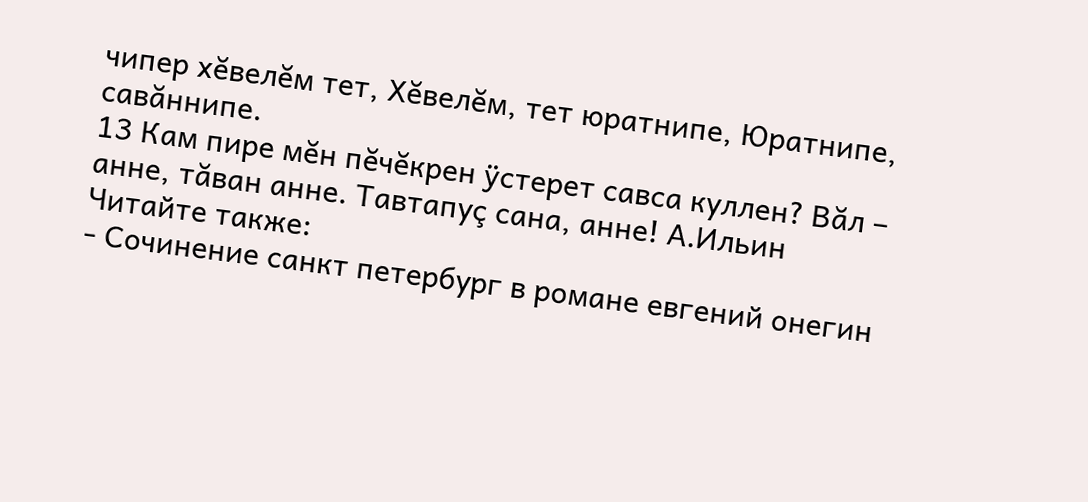чипер хĕвелĕм тет, Хĕвелĕм, тет юратнипе, Юратнипе, савăннипе.
13 Кам пире мĕн пĕчĕкрен ÿстерет савса куллен? Вăл – анне, тăван анне. Тавтапуç сана, анне! А.Ильин
Читайте также:
- Сочинение санкт петербург в романе евгений онегин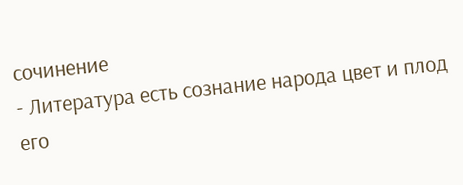сочинение
- Литература есть сознание народа цвет и плод его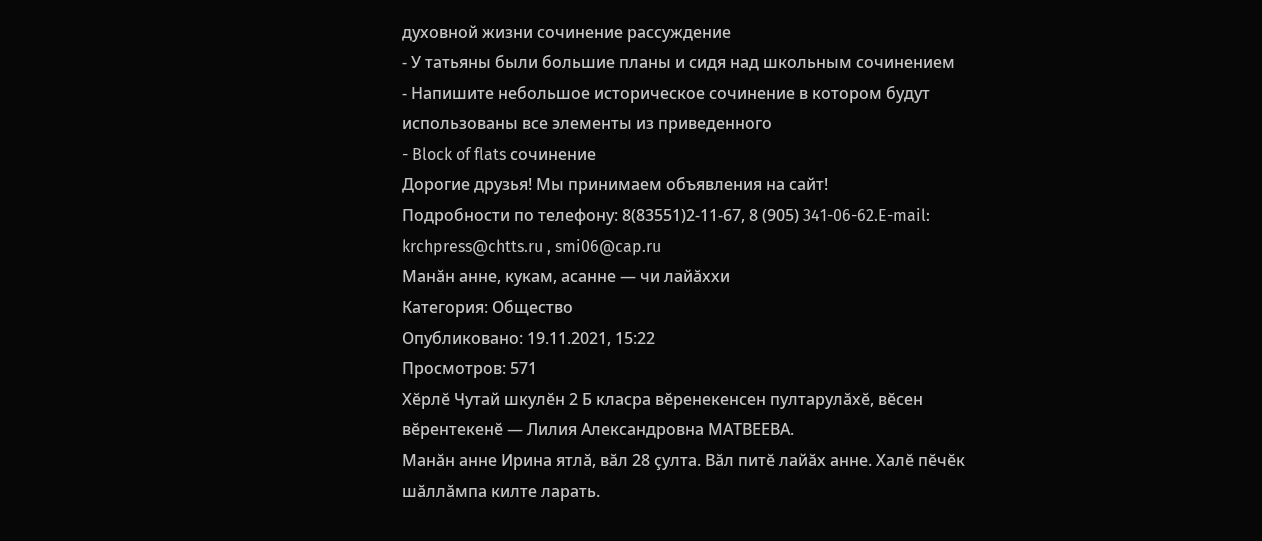духовной жизни сочинение рассуждение
- У татьяны были большие планы и сидя над школьным сочинением
- Напишите небольшое историческое сочинение в котором будут использованы все элементы из приведенного
- Block of flats сочинение
Дорогие друзья! Мы принимаем объявления на сайт!
Подробности по телефону: 8(83551)2-11-67, 8 (905) 341-06-62.E-mail: krchpress@chtts.ru , smi06@cap.ru
Манăн анне, кукам, асанне — чи лайăххи
Категория: Общество
Опубликовано: 19.11.2021, 15:22
Просмотров: 571
Хĕрлĕ Чутай шкулĕн 2 Б класра вĕренекенсен пултарулăхĕ, вĕсен вĕрентекенĕ — Лилия Александровна МАТВЕЕВА.
Манăн анне Ирина ятлă, вăл 28 çулта. Вăл питĕ лайăх анне. Халĕ пĕчĕк шăллăмпа килте ларать.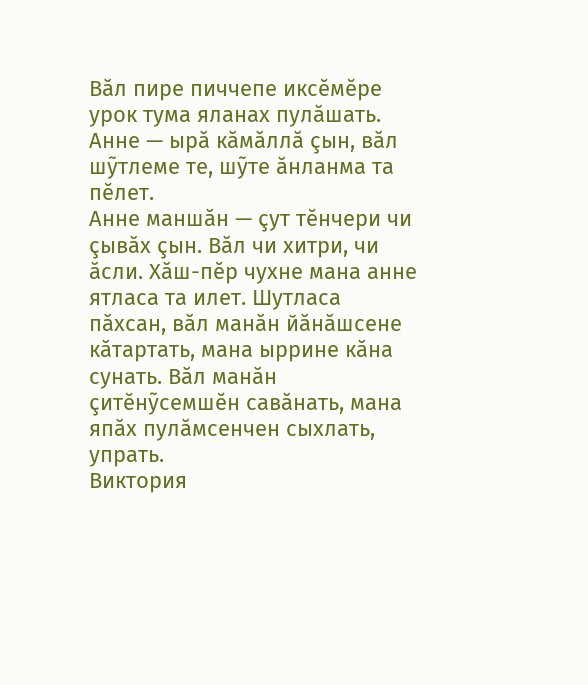Вăл пире пиччепе иксĕмĕре урок тума яланах пулăшать. Анне — ырă кăмăллă çын, вăл шỹтлеме те, шỹте ăнланма та пĕлет.
Анне маншăн — çут тĕнчери чи çывăх çын. Вăл чи хитри, чи ăсли. Хăш-пĕр чухне мана анне ятласа та илет. Шутласа пăхсан, вăл манăн йăнăшсене кăтартать, мана ыррине кăна сунать. Вăл манăн çитĕнỹсемшĕн савăнать, мана япăх пулăмсенчен сыхлать, упрать.
Виктория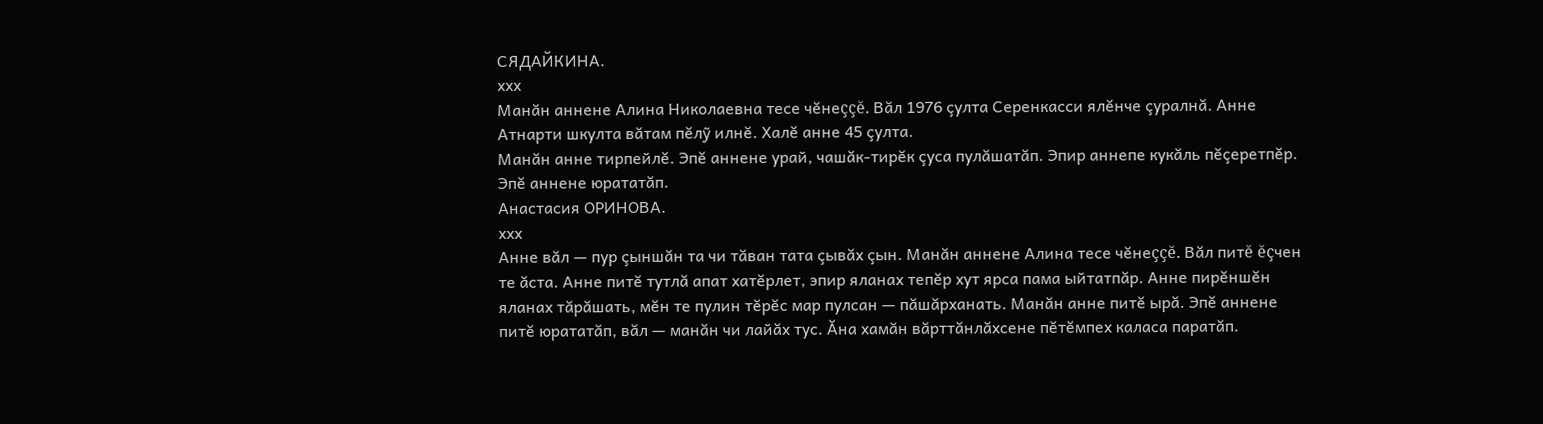СЯДАЙКИНА.
ххх
Манăн аннене Алина Николаевна тесе чĕнеççĕ. Вăл 1976 çулта Серенкасси ялĕнче çуралнă. Анне Атнарти шкулта вăтам пĕлỹ илнĕ. Халĕ анне 45 çулта.
Манăн анне тирпейлĕ. Эпĕ аннене урай, чашăк-тирĕк çуса пулăшатăп. Эпир аннепе кукăль пĕçеретпĕр. Эпĕ аннене юрататăп.
Анастасия ОРИНОВА.
ххх
Анне вăл — пур çыншăн та чи тăван тата çывăх çын. Манăн аннене Алина тесе чĕнеççĕ. Вăл питĕ ĕçчен те ăста. Анне питĕ тутлă апат хатĕрлет, эпир яланах тепĕр хут ярса пама ыйтатпăр. Анне пирĕншĕн яланах тăрăшать, мĕн те пулин тĕрĕс мар пулсан — пăшăрханать. Манăн анне питĕ ырă. Эпĕ аннене питĕ юрататăп, вăл — манăн чи лайăх тус. Ăна хамăн вăрттăнлăхсене пĕтĕмпех каласа паратăп.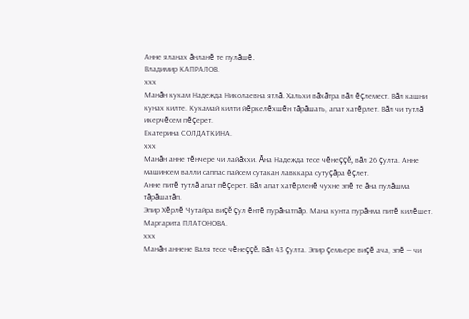Анне яланах ăнланĕ те пулăшĕ.
Владимир КАПРАЛОВ.
ххх
Манăн кукам Надежда Николаевна ятлă. Хальхи вăхăтра вăл ĕçлемест. Вăл кашни кунах килте. Кукамай килти йĕркелĕхшĕн тăрăшать, апат хатĕрлет. Вăл чи тутлă икерчĕсем пĕçерет.
Екатерина СОЛДАТКИНА.
ххх
Манăн анне тĕнчере чи лайăххи. Ăна Надежда тесе чĕнеççĕ, вăл 26 çулта. Анне машинсем валли саппас пайсем сутакан лавккара сутуçăра ĕçлет.
Анне питĕ тутлă апат пĕçерет. Вăл апат хатĕрленĕ чухне эпĕ те ăна пулăшма тăрăшатăп.
Эпир Хĕрлĕ Чутайра виçĕ çул ĕнтĕ пурăнатпăр. Мана кунта пурăнма питĕ килĕшет.
Маргарита ПЛАТОНОВА.
ххх
Манăн аннене Валя тесе чĕнеççĕ. Вăл 43 çулта. Эпир çемьере виçĕ ача, эпĕ — чи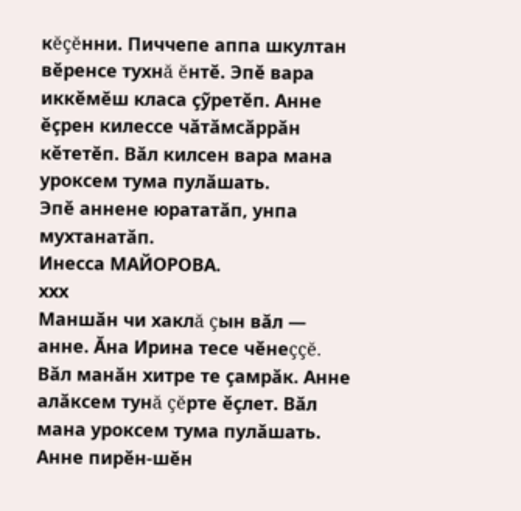кĕçĕнни. Пиччепе аппа шкултан вĕренсе тухнă ĕнтĕ. Эпĕ вара иккĕмĕш класа çỹретĕп. Анне ĕçрен килессе чăтăмсăррăн кĕтетĕп. Вăл килсен вара мана уроксем тума пулăшать.
Эпĕ аннене юрататăп, унпа мухтанатăп.
Инесса МАЙОРОВА.
ххх
Маншăн чи хаклă çын вăл — анне. Ăна Ирина тесе чĕнеççĕ. Вăл манăн хитре те çамрăк. Анне алăксем тунă çĕрте ĕçлет. Вăл мана уроксем тума пулăшать. Анне пирĕн-шĕн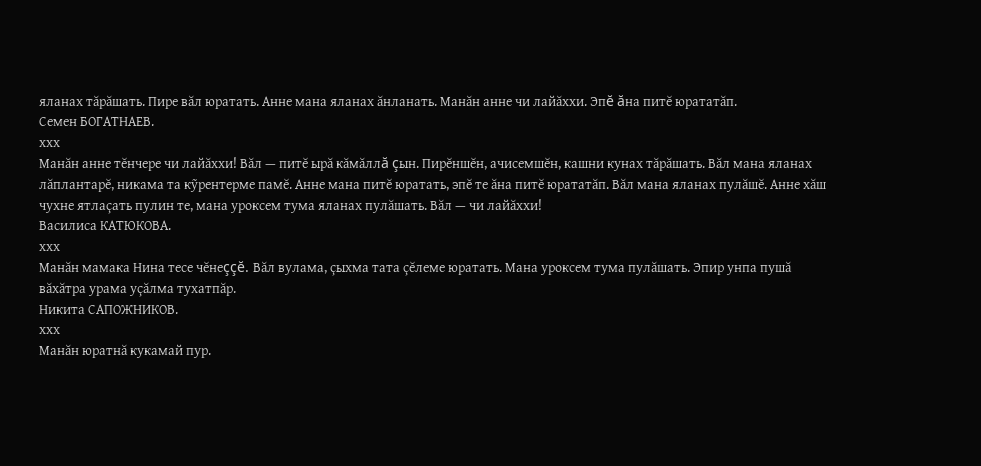яланах тăрăшать. Пире вăл юратать. Анне мана яланах ăнланать. Манăн анне чи лайăххи. Эпĕ ăна питĕ юрататăп.
Семен БОГАТНАЕВ.
ххх
Манăн анне тĕнчере чи лайăххи! Вăл — питĕ ырă кăмăллă çын. Пирĕншĕн, ачисемшĕн, кашни кунах тăрăшать. Вăл мана яланах лăплантарĕ, никама та кỹрентерме памĕ. Анне мана питĕ юратать, эпĕ те ăна питĕ юрататăп. Вăл мана яланах пулăшĕ. Анне хăш чухне ятлаçать пулин те, мана уроксем тума яланах пулăшать. Вăл — чи лайăххи!
Василиса КАТЮКОВА.
ххх
Манăн мамака Нина тесе чĕнеççĕ. Вăл вулама, çыхма тата çĕлеме юратать. Мана уроксем тума пулăшать. Эпир унпа пушă вăхăтра урама уçăлма тухатпăр.
Никита САПОЖНИКОВ.
ххх
Манăн юратнă кукамай пур.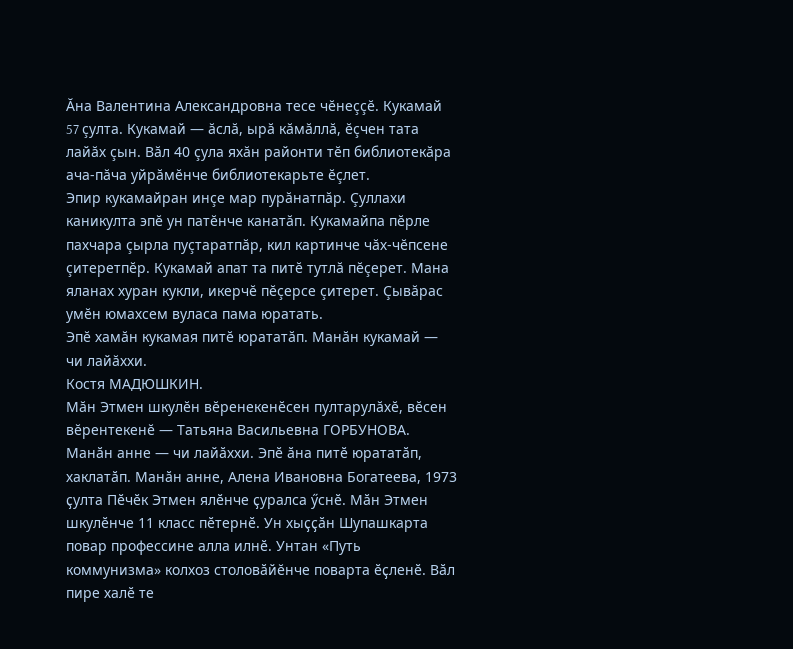Ăна Валентина Александровна тесе чĕнеççĕ. Кукамай 57 çулта. Кукамай — ăслă, ырă кăмăллă, ĕçчен тата лайăх çын. Вăл 40 çула яхăн районти тĕп библиотекăра ача-пăча уйрăмĕнче библиотекарьте ĕçлет.
Эпир кукамайран инçе мар пурăнатпăр. Çуллахи каникулта эпĕ ун патĕнче канатăп. Кукамайпа пĕрле пахчара çырла пуçтаратпăр, кил картинче чăх-чĕпсене çитеретпĕр. Кукамай апат та питĕ тутлă пĕçерет. Мана яланах хуран кукли, икерчĕ пĕçерсе çитерет. Çывăрас умĕн юмахсем вуласа пама юратать.
Эпĕ хамăн кукамая питĕ юрататăп. Манăн кукамай — чи лайăххи.
Костя МАДЮШКИН.
Мăн Этмен шкулĕн вĕренекенĕсен пултарулăхĕ, вĕсен вĕрентекенĕ — Татьяна Васильевна ГОРБУНОВА.
Манӑн анне — чи лайӑххи. Эпӗ ӑна питӗ юрататӑп, хаклатӑп. Манӑн анне, Алена Ивановна Богатеева, 1973 ҫулта Пӗчӗк Этмен ялӗнче ҫуралса ӳснӗ. Мӑн Этмен шкулӗнче 11 класс пӗтернӗ. Ун хыҫҫӑн Шупашкарта повар профессине алла илнӗ. Унтан «Путь коммунизма» колхоз столовӑйĕнче поварта ӗҫленӗ. Вӑл пире халӗ те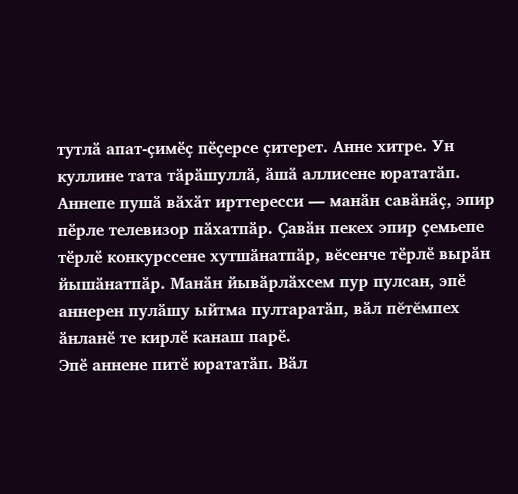тутлӑ апат-ҫимӗҫ пӗҫерсе ҫитерет. Анне хитре. Ун куллине тата тӑрӑшуллӑ, ӑшӑ аллисене юрататӑп. Аннепе пушӑ вӑхӑт ирттересси — манӑн савӑнӑҫ, эпир пӗрле телевизор пӑхатпӑр. Ҫавӑн пекех эпир ҫемьепе тӗрлӗ конкурссене хутшӑнатпӑр, вĕсенче тӗрлӗ вырӑн йышӑнатпӑр. Манӑн йывӑрлӑхсем пур пулсан, эпӗ аннерен пулӑшу ыйтма пултаратӑп, вӑл пĕтĕмпех ӑнланӗ те кирлӗ канаш парӗ.
Эпӗ аннене питӗ юрататӑп. Вӑл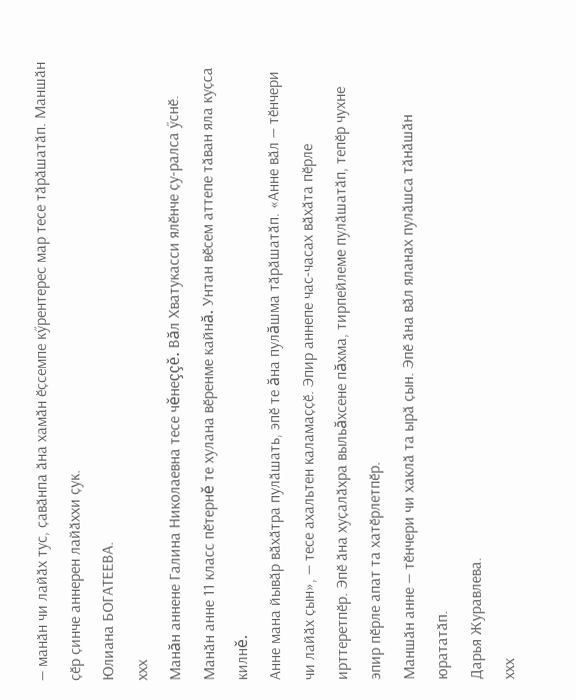— манӑн чи лайӑх тус, ҫавӑнпа ӑна хамӑн ӗҫсемпе кӳрентерес мар тесе тӑрӑшатӑп. Маншӑн ҫӗр ҫинче аннерен лайӑххи ҫук.
Юлиана БОГАТЕЕВА.
ххх
Манăн аннене Галина Николаевна тесе чěнеççě. Вăл Хватукасси ялӗнче ҫу-ралса ӳснӗ. Манӑн анне 11 класс пӗтернě те хулана вӗренме кайнă. Унтан вӗсем аттепе тӑван яла куҫса килнě.
Анне мана йывӑр вӑхӑтра пулӑшать, эпӗ те ăна пулăшма тӑрӑшатӑп. «Анне вӑл — тӗнчери чи лайӑх ҫын», — тесе ахальтен каламаҫҫӗ. Эпир аннепе час-часах вӑхӑта пӗрле ирттеретпӗр. Эпӗ ӑна хуҫалӑхра выльăхсене пăхма, тирпейлеме пулӑшатӑп, тепӗр чухне эпир пӗрле апат та хатӗрлетпӗр.
Маншӑн анне — тӗнчери чи хаклӑ та ырӑ ҫын. Эпӗ ӑна вӑл яланах пулӑшса тӑнӑшӑн юрататӑп.
Дарья Журавлева.
ххх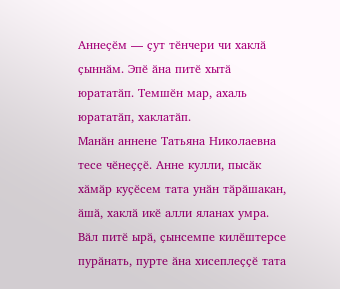Аннеҫӗм — ҫут тӗнчери чи хаклӑ ҫыннӑм. Эпӗ ӑна питӗ хытӑ юрататӑп. Темшӗн мар, ахаль юрататӑп, хаклатӑп.
Манӑн аннене Татьяна Николаевна тесе чӗнеҫҫӗ. Анне кулли, пысӑк хӑмӑр куҫӗсем тата унӑн тӑрӑшакан, ӑшӑ, хаклӑ икӗ алли яланах умра. Вӑл питӗ ырӑ, ҫынсемпе килӗштерсе пурӑнать, пурте ӑна хисеплеҫҫӗ тата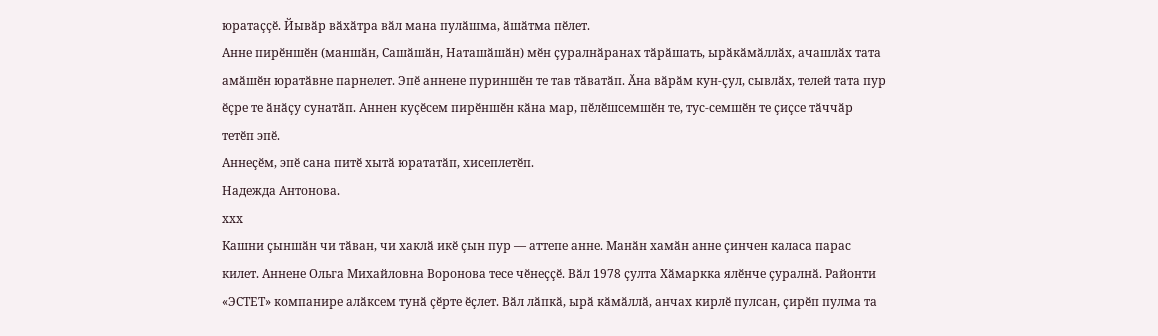юратаҫҫӗ. Йывӑр вӑхӑтра вӑл мана пулӑшма, ӑшӑтма пӗлет.
Анне пирӗншӗн (маншӑн, Сашӑшӑн, Наташӑшӑн) мӗн ҫуралнӑранах тӑрӑшать, ырӑкӑмӑллӑх, ачашлӑх тата амӑшӗн юратӑвне парнелет. Эпӗ аннене пуриншӗн те тав тӑватӑп. Ӑна вӑрӑм кун-ҫул, сывлӑх, телей тата пур ӗҫре те ӑнӑҫу сунатӑп. Аннен куҫӗсем пирӗншӗн кӑна мар, пӗлӗшсемшӗн те, тус-семшӗн те ҫиҫсе тӑччӑр тетӗп эпӗ.
Аннеҫӗм, эпӗ сана питӗ хытӑ юрататӑп, хисеплетӗп.
Надежда Антонова.
ххх
Кашни ҫыншӑн чи тӑван, чи хаклӑ икӗ ҫын пур — аттепе анне. Манӑн хамӑн анне ҫинчен каласа парас килет. Аннене Ольга Михайловна Воронова тесе чӗнеҫҫӗ. Вӑл 1978 ҫулта Хӑмаркка ялӗнче ҫуралнӑ. Районти «ЭСТЕТ» компанире алӑксем тунӑ ҫӗрте ӗҫлет. Вӑл лӑпкӑ, ырӑ кӑмӑллӑ, анчах кирлӗ пулсан, ҫирӗп пулма та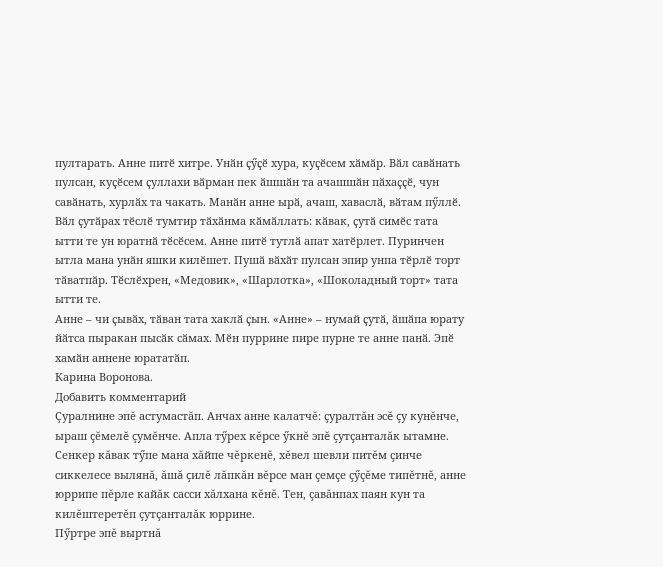пултарать. Анне питӗ хитре. Унӑн ҫӳҫӗ хура, куҫӗсем хӑмӑр. Вӑл савӑнать пулсан, куҫӗсем ҫуллахи вӑрман пек ӑшшӑн та ачашшӑн пӑхаҫҫӗ, чун савӑнать, хурлӑх та чакать. Манӑн анне ырӑ, ачаш, хаваслӑ, вӑтам пӳллӗ. Вӑл ҫутӑрах тӗслӗ тумтир тӑхӑнма кӑмӑллать: кӑвак, ҫутӑ симӗс тата ытти те ун юратнӑ тӗсӗсем. Анне питӗ тутлӑ апат хатӗрлет. Пуринчен ытла мана унӑн яшки килӗшет. Пушӑ вӑхӑт пулсан эпир унпа тӗрлӗ торт тӑватпӑр. Тӗслӗхрен, «Медовик», «Шарлотка», «Шоколадный торт» тата ытти те.
Анне – чи ҫывӑх, тӑван тата хаклӑ ҫын. «Анне» – нумай ҫутӑ, ӑшӑпа юрату йӑтса пыракан пысӑк сӑмах. Мӗн пуррине пире пурне те анне панӑ. Эпӗ хамӑн аннене юрататӑп.
Карина Воронова.
Добавить комментарий
Çуралнине эпĕ астумастăп. Анчах анне калатчĕ: çуралтăн эсĕ çу кунĕнче, ыраш çĕмелĕ çумĕнче. Апла тӳрех кĕрсе ӳкнĕ эпĕ çутçанталăк ытамне. Сенкер кăвак тӳпе мана хăйпе чĕркенĕ, хĕвел шевли питĕм çинче сиккелесе вылянă, ăшă çилĕ лăпкăн вĕрсе ман çемçе çӳçĕме типĕтнĕ, анне юррипе пĕрле кайăк сасси хăлхана кĕнĕ. Тен, çавăнпах паян кун та килĕштеретĕп çутçанталăк юррине.
Пӳртре эпĕ выртнă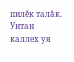пилĕк талăк. Унтан каллех уя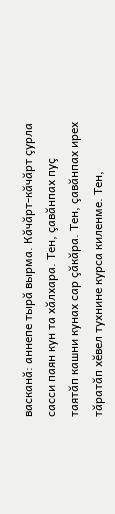васканă: аннепе тырă вырма. Кăчăрт-кăчăрт çурла сасси паян кун та хăлхара. Тен, çавăнпах пуç таятăп кашни кунах сар çăкăра. Тен, çавăнпах ирех тăратăп хĕвел тухнине курса киленме. Тен,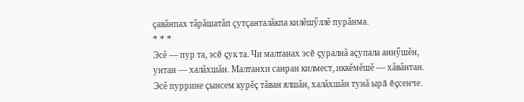çавăнпах тăрăшатăп çутçанталăкпа килĕшӳллĕ пурăнма.
* * *
Эсĕ — пур та, эсĕ çук та. Чи малтанах эсĕ çуралнă аçупала аннӳшĕн, унтан — халăхшăн. Малтанхи санран килмест, иккĕмĕшĕ — хăвăнтан. Эсĕ пуррине çынсем курĕç тăван ялшăн, халăхшăн тунă ырă ĕçсенче.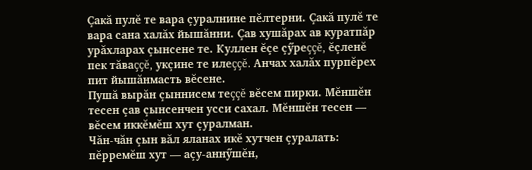Çакă пулĕ те вара çуралнине пĕлтерни. Çакă пулĕ те вара сана халăх йышăнни. Çав хушăрах ав куратпăр урăхларах çынсене те. Куллен ĕçе çӳреççĕ, ĕçленĕ пек тăваççĕ, укçине те илеççĕ. Анчах халăх пурпĕрех пит йышăнмасть вĕсене.
Пушă вырăн çыннисем теççĕ вĕсем пирки. Мĕншĕн тесен çав çынсенчен усси сахал. Мĕншĕн тесен — вĕсем иккĕмĕш хут çуралман.
Чăн-чăн çын вăл яланах икĕ хутчен çуралать: пĕрремĕш хут — аçу-аннӳшĕн,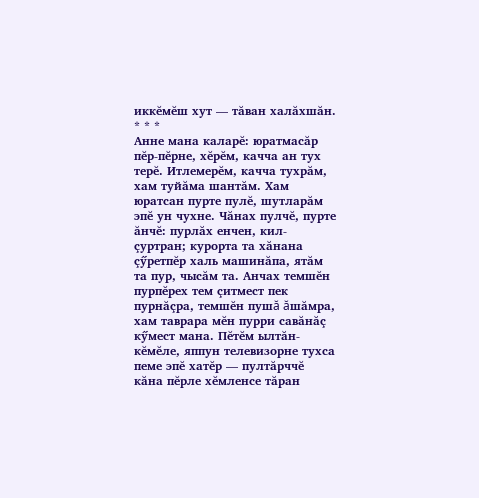иккĕмĕш хут — тăван халăхшăн.
* * *
Анне мана каларĕ: юратмасăр пĕр-пĕрне, хĕрĕм, качча ан тух терĕ. Итлемерĕм, качча тухрăм, хам туйăма шантăм. Хам юратсан пурте пулĕ, шутларăм эпĕ ун чухне. Чăнах пулчĕ, пурте ăнчĕ: пурлăх енчен, кил-çуртран; курорта та хăнана çӳретпĕр халь машинăпа, ятăм та пур, чысăм та. Анчах темшĕн пурпĕрех тем çитмест пек пурнăçра, темшĕн пушă ăшăмра, хам таврара мĕн пурри савăнăç кӳмест мана. Пĕтĕм ылтăн-кĕмĕле, яппун телевизорне тухса пеме эпĕ хатĕр — пултăрччĕ кăна пĕрле хĕмленсе тăран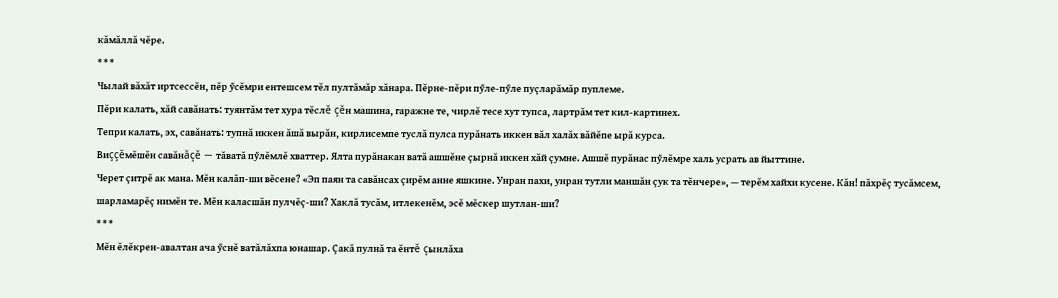кăмăллă чĕре.
* * *
Чылай вăхăт иртсессĕн, пĕр ӳсĕмри ентешсем тĕл пултăмăр хăнара. Пĕрне-пĕри пӳле-пӳле пуçларăмăр пуплеме.
Пĕри калать, хăй савăнать: туянтăм тет хура тĕслĕ çĕн машина, гаражне те, чирлĕ тесе хут тупса, лартрăм тет кил-картинех.
Тепри калать, эх, савăнать: тупнă иккен ăшă вырăн, кирлисемпе туслă пулса пурăнать иккен вăл халăх вăйĕпе ырă курса.
Виççĕмĕшĕн савăнăçĕ — тăватă пӳлĕмлĕ хваттер. Ялта пурăнакан ватă ашшĕне çырнă иккен хăй çумне. Ашшĕ пурăнас пӳлĕмре халь усрать ав йыттине.
Черет çитрĕ ак мана. Мĕн калăп-ши вĕсене? «Эп паян та савăнсах çирĕм анне яшкине. Унран пахи, унран тутли маншăн çук та тĕнчере», — терĕм хайхи кусене. Кăн! пăхрĕç тусăмсем, шарламарĕç нимĕн те. Мĕн каласшăн пулчĕç-ши? Хаклă тусăм, итлекенĕм, эсĕ мĕскер шутлан-ши?
* * *
Мĕн ĕлĕкрен-авалтан ача ӳснĕ ватăлăхпа юнашар. Çакă пулнă та ĕнтĕ çынлăха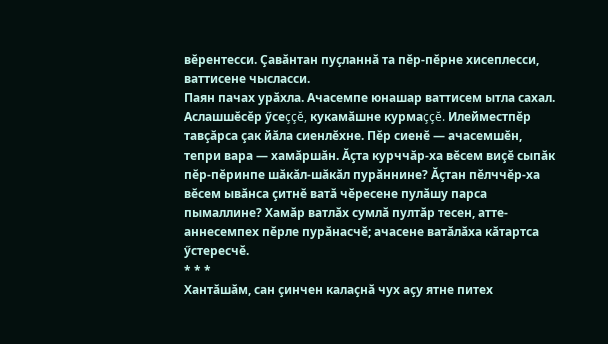вĕрентесси. Çавăнтан пуçланнă та пĕр-пĕрне хисеплесси, ваттисене чысласси.
Паян пачах урăхла. Ачасемпе юнашар ваттисем ытла сахал. Аслашшĕсĕр ӳсеççĕ, кукамăшне курмаççĕ. Илейместпĕр тавçăрса çак йăла сиенлĕхне. Пĕр сиенĕ — ачасемшĕн, тепри вара — хамăршăн. Ăçта курччăр-ха вĕсем виçĕ сыпăк пĕр-пĕринпе шăкăл-шăкăл пурăннине? Ăçтан пĕлччĕр-ха вĕсем ывăнса çитнĕ ватă чĕресене пулăшу парса пымаллине? Хамăр ватлăх сумлă пултăр тесен, атте-аннесемпех пĕрле пурăнасчĕ; ачасене ватăлăха кăтартса ӳстересчĕ.
* * *
Хантăшăм, сан çинчен калаçнă чух аçу ятне питех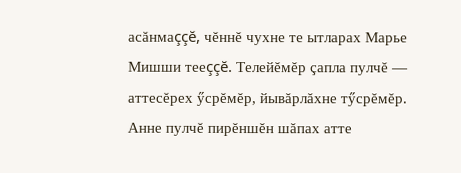асăнмаççĕ, чĕннĕ чухне те ытларах Марье Мишши тееççĕ. Телейĕмĕр çапла пулчĕ — аттесĕрех ӳсрĕмĕр, йывăрлăхне тӳсрĕмĕр.
Анне пулчĕ пирĕншĕн шăпах атте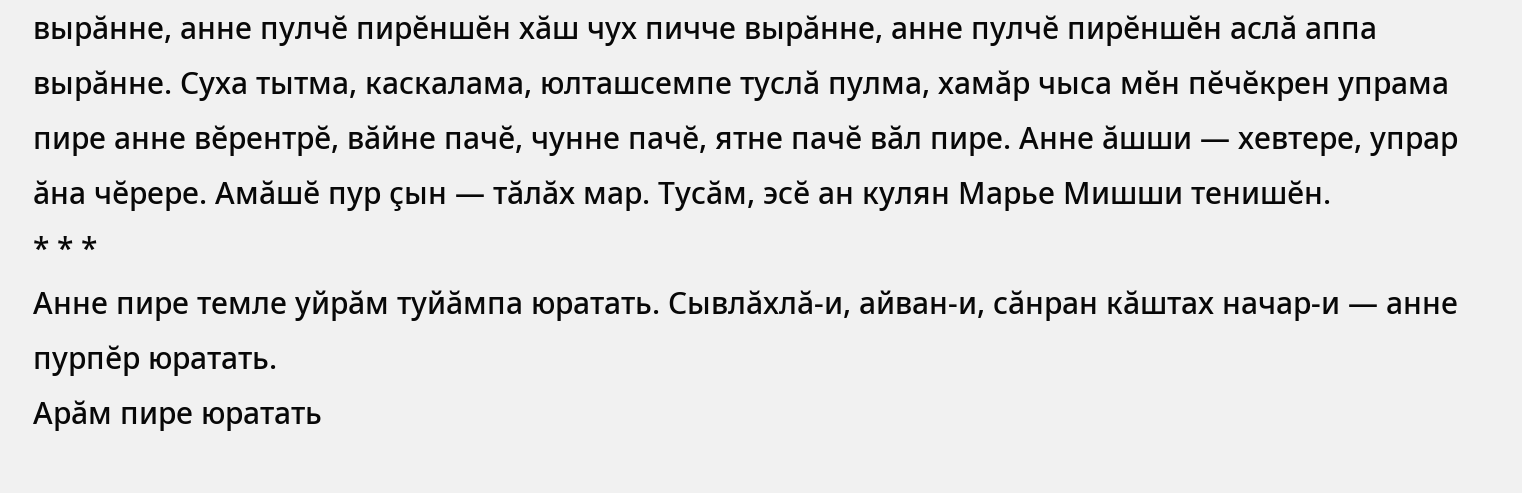вырăнне, анне пулчĕ пирĕншĕн хăш чух пичче вырăнне, анне пулчĕ пирĕншĕн аслă аппа вырăнне. Суха тытма, каскалама, юлташсемпе туслă пулма, хамăр чыса мĕн пĕчĕкрен упрама пире анне вĕрентрĕ, вăйне пачĕ, чунне пачĕ, ятне пачĕ вăл пире. Анне ăшши — хевтере, упрар ăна чĕрере. Амăшĕ пур çын — тăлăх мар. Тусăм, эсĕ ан кулян Марье Мишши тенишĕн.
* * *
Анне пире темле уйрăм туйăмпа юратать. Сывлăхлă-и, айван-и, сăнран кăштах начар-и — анне пурпĕр юратать.
Арăм пире юратать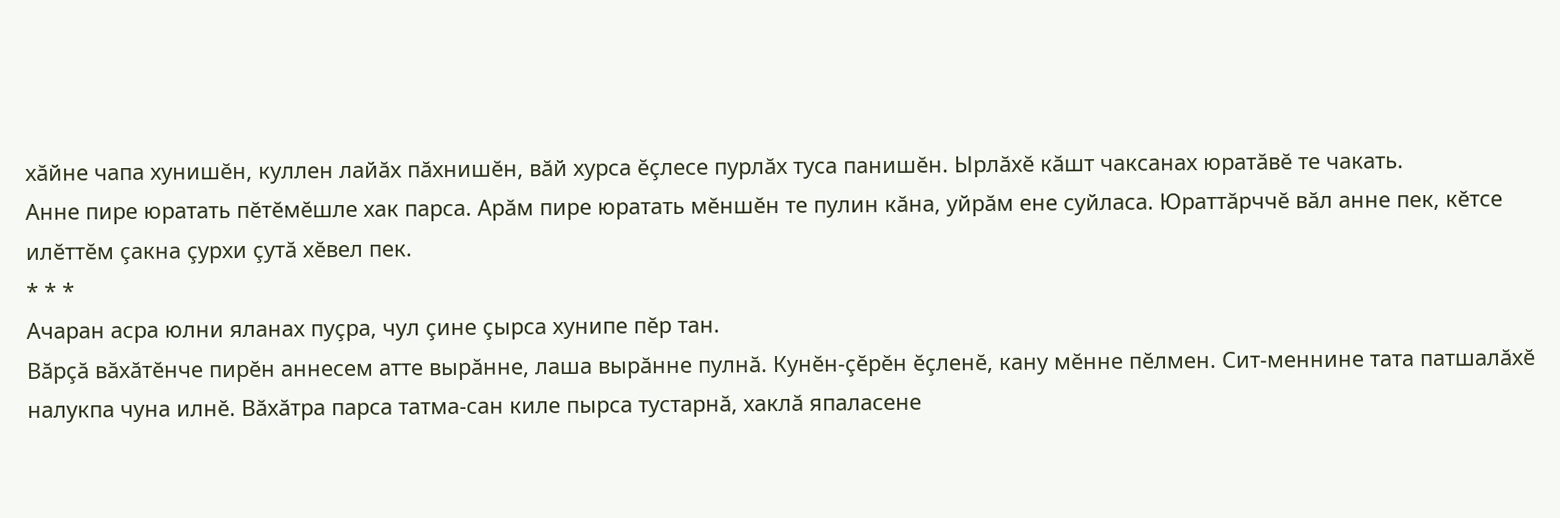хăйне чапа хунишĕн, куллен лайăх пăхнишĕн, вăй хурса ĕçлесе пурлăх туса панишĕн. Ырлăхĕ кăшт чаксанах юратăвĕ те чакать.
Анне пире юратать пĕтĕмĕшле хак парса. Арăм пире юратать мĕншĕн те пулин кăна, уйрăм ене суйласа. Юраттăрччĕ вăл анне пек, кĕтсе илĕттĕм çакна çурхи çутă хĕвел пек.
* * *
Ачаран асра юлни яланах пуçра, чул çине çырса хунипе пĕр тан.
Вăрçă вăхăтĕнче пирĕн аннесем атте вырăнне, лаша вырăнне пулнă. Кунĕн-çĕрĕн ĕçленĕ, кану мĕнне пĕлмен. Сит-меннине тата патшалăхĕ налукпа чуна илнĕ. Вăхăтра парса татма-сан киле пырса тустарнă, хаклă япаласене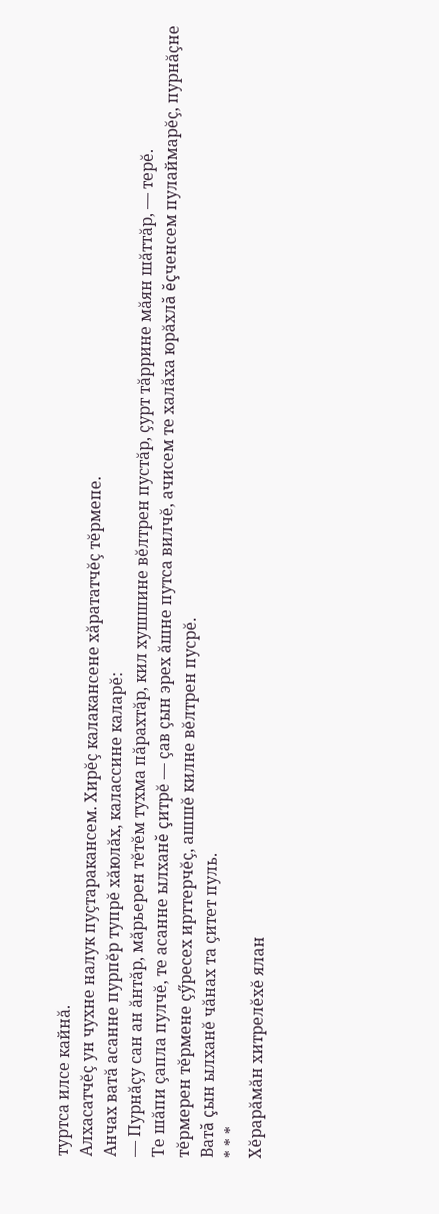туртса илсе кайнă.
Алхасатчĕç ун чухне налук пуçтаракансем. Хирĕç калакансене хăрататчĕç тĕрмепе.
Анчах ватă асанне пурпĕр тупрĕ хăюлăх, калассине каларĕ:
— Пурнăçу сан ан ăнтăр, мăрьерен тĕтĕм тухма пăрахтăр, кил хушшине вĕлтрен пустăр, çурт тăррине мăян шăттăр, — терĕ.
Те шăпи çапла пулчĕ, те асанне ылханĕ çитрĕ — çав çын эрех ăшне путса вилчĕ, ачисем те халăха юрăхлă ĕçченсем пулаймарĕç, пурнăçне тĕрмерен тĕрмене çӳресех ирттерчĕç, ашшĕ килне вĕлтрен пусрĕ.
Ватă çын ылханĕ чăнах та çитет пуль.
* * *
Хĕрарăмăн хитрелĕхĕ ялан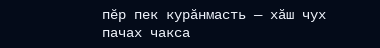пĕр пек курăнмасть — хăш чух пачах чакса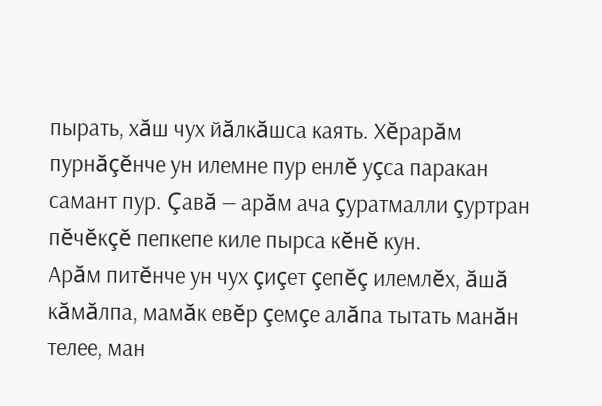пырать, хăш чух йăлкăшса каять. Хĕрарăм пурнăçĕнче ун илемне пур енлĕ уçса паракан самант пур. Çавă — арăм ача çуратмалли çуртран пĕчĕкçĕ пепкепе киле пырса кĕнĕ кун.
Арăм питĕнче ун чух çиçет çепĕç илемлĕх, ăшă кăмăлпа, мамăк евĕр çемçе алăпа тытать манăн телее, ман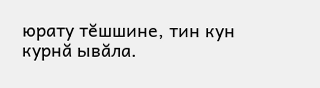юрату тĕшшине, тин кун курнă ывăла.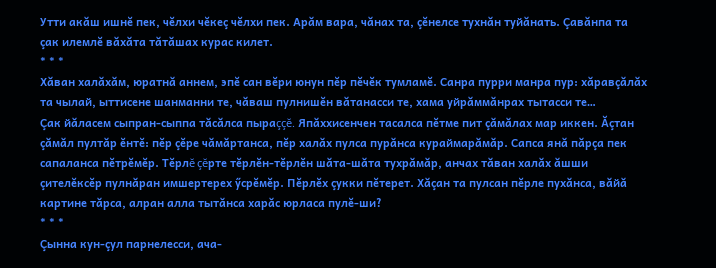Утти акăш ишнĕ пек, чĕлхи чĕкеç чĕлхи пек. Арăм вара, чăнах та, çĕнелсе тухнăн туйăнать. Çавăнпа та çак илемлĕ вăхăта тăтăшах курас килет.
* * *
Хăван халăхăм, юратнă аннем, эпĕ сан вĕри юнун пĕр пĕчĕк тумламĕ. Санра пурри манра пур: хăравçăлăх та чылай, ыттисене шанманни те, чăваш пулнишĕн вăтанасси те, хама уйрăммăнрах тытасси те…
Çак йăласем сыпран-сыппа тăсăлса пыраççĕ. Япăххисенчен тасалса пĕтме пит çăмăлах мар иккен. Ăçтан çăмăл пултăр ĕнтĕ: пĕр çĕре чăмăртанса, пĕр халăх пулса пурăнса кураймарăмăр. Сапса янă пăрçа пек сапаланса пĕтрĕмĕр. Тĕрлĕ çĕрте тĕрлĕн-тĕрлĕн шăта-шăта тухрăмăр, анчах тăван халăх ăшши çителĕксĕр пулнăран имшертерех ӳсрĕмĕр. Пĕрлĕх çукки пĕтерет. Хăçан та пулсан пĕрле пухăнса, вăйă картине тăрса, алран алла тытăнса харăс юрласа пулĕ-ши?
* * *
Çынна кун-çул парнелесси, ача-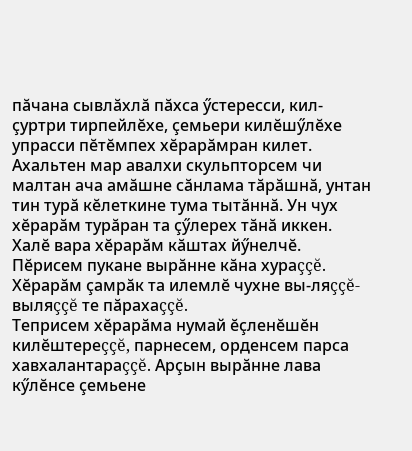пăчана сывлăхлă пăхса ӳстересси, кил-çуртри тирпейлĕхе, çемьери килĕшӳлĕхе упрасси пĕтĕмпех хĕрарăмран килет.
Ахальтен мар авалхи скульпторсем чи малтан ача амăшне сăнлама тăрăшнă, унтан тин турă кĕлеткине тума тытăннă. Ун чух хĕрарăм турăран та çӳлерех тăнă иккен.
Халĕ вара хĕрарăм кăштах йӳнелчĕ. Пĕрисем пукане вырăнне кăна хураççĕ. Хĕрарăм çамрăк та илемлĕ чухне вы-ляççĕ-выляççĕ те пăрахаççĕ.
Теприсем хĕрарăма нумай ĕçленĕшĕн килĕштереççĕ, парнесем, орденсем парса хавхалантараççĕ. Арçын вырăнне лава кӳлĕнсе çемьене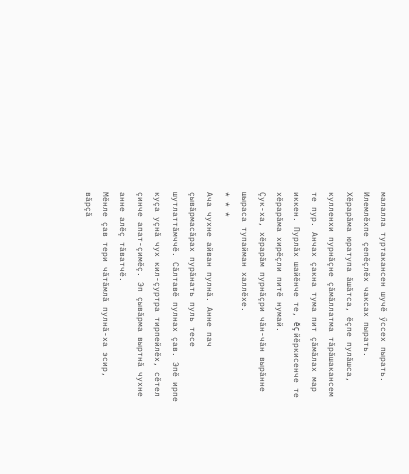малалла туртакансен шучĕ ӳссех пырать. Илемлĕхпе çепĕçлĕх чаксах пырать.
Хĕрарăма юратупа ăшăтса, ĕçпе пулăшса, кулленхи пурнăçне çăмăллатма тăрăшакансем те пур. Анчах çакна тума пит çăмăлах мар иккен. Пурлăх шайĕнче те, ĕç йĕркисенче те хĕрарăма хирĕçли питĕ нумай.
Çук-ха, хĕрарăм пурнăçри чăн-чăн вырăнне шыраса тупайман халлĕхе.
* * *
Ача чухне айван пулнă. Анне пач çывăрмасăрах пурăнать пуль тесе шутлаттăмччĕ. Сăлтавĕ пулнах çав. Эпĕ ирпе куçа уçнă чух кил-çуртра тирпейлĕх, сĕтел çинче апат-çимĕç. Эп çывăрма выртнă чухне анне алĕç тăватчĕ.
Мĕнле çав тери чăтăмлă пулнă-ха эсир, вăрçă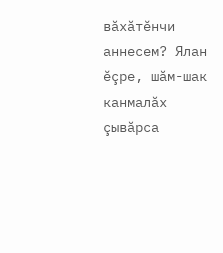вăхăтĕнчи аннесем? Ялан ĕçре, шăм-шак канмалăх çывăрса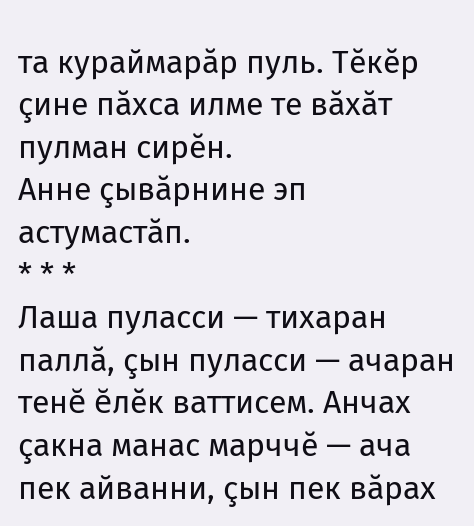та кураймарăр пуль. Тĕкĕр çине пăхса илме те вăхăт пулман сирĕн.
Анне çывăрнине эп астумастăп.
* * *
Лаша пуласси — тихаран паллă, çын пуласси — ачаран тенĕ ĕлĕк ваттисем. Анчах çакна манас марччĕ — ача пек айванни, çын пек вăрах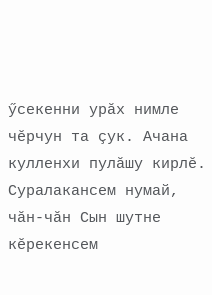ӳсекенни урăх нимле чĕрчун та çук. Ачана кулленхи пулăшу кирлĕ.
Суралакансем нумай, чăн-чăн Сын шутне кĕрекенсем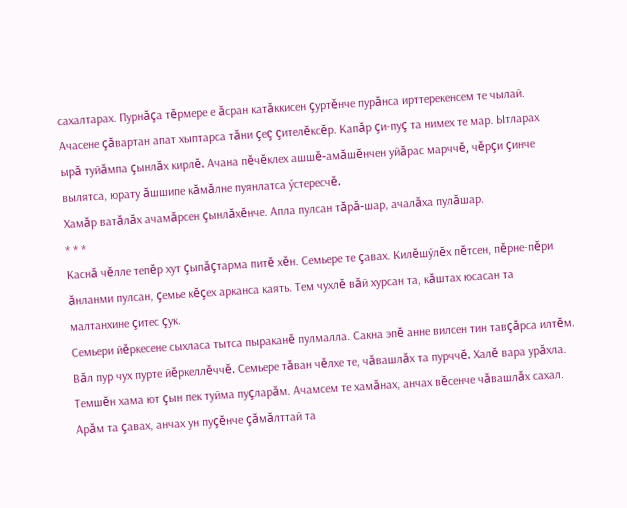сахалтарах. Пурнăçа тĕрмере е ăсран катăккисен çуртĕнче пурăнса ирттерекенсем те чылай.
Ачасене çăвартан апат хыптарса тăни çеç çителĕксĕр. Капăр çи-пуç та нимех те мар. Ытларах ырă туйăмпа çынлăх кирлĕ. Ачана пĕчĕклех ашшĕ-амăшĕнчен уйăрас марччĕ, чĕрçи çинче вылятса, юрату ăшшипе кăмăлне пуянлатса ӳстересчĕ.
Хамăр ватăлăх ачамăрсен çынлăхĕнче. Апла пулсан тăрă-шар, ачалăха пулăшар.
* * *
Каснă чĕлле тепĕр хут çыпăçтарма питĕ хĕн. Семьере те çавах. Килĕшӳлĕх пĕтсен, пĕрне-пĕри ăнланми пулсан, çемье кĕçех арканса каять. Тем чухлĕ вăй хурсан та, кăштах юсасан та малтанхине çитес çук.
Семьери йĕркесене сыхласа тытса пыраканĕ пулмалла. Сакна эпĕ анне вилсен тин тавçăрса илтĕм. Вăл пур чух пурте йĕркеллĕччĕ. Семьере тăван чĕлхе те, чăвашлăх та пурччĕ. Халĕ вара урăхла. Темшĕн хама ют çын пек туйма пуçларăм. Ачамсем те хамăнах, анчах вĕсенче чăвашлăх сахал. Арăм та çавах, анчах ун пуçĕнче çăмăлттай та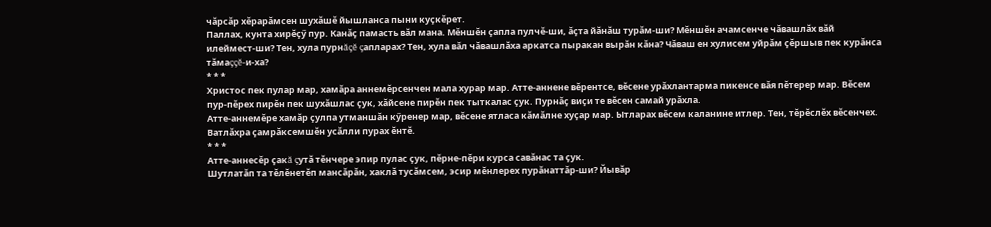чăрсăр хĕрарăмсен шухăшĕ йышланса пыни куçкĕрет.
Паллах, кунта хирĕçӳ пур. Канăç памасть вăл мана. Мĕншĕн çапла пулчĕ-ши, ăçта йăнăш турăм-ши? Мĕншĕн ачамсенче чăвашлăх вăй илеймест-ши? Тен, хула пурнăçĕ çапларах? Тен, хула вăл чăвашлăха аркатса пыракан вырăн кăна? Чăваш ен хулисем уйрăм çĕршыв пек курăнса тăмаççĕ-и-ха?
* * *
Христос пек пулар мар, хамăра аннемĕрсенчен мала хурар мар. Атте-аннене вĕрентсе, вĕсене урăхлантарма пикенсе вăя пĕтерер мар. Вĕсем пур-пĕрех пирĕн пек шухăшлас çук, хăйсене пирĕн пек тыткалас çук. Пурнăç виçи те вĕсен самай урăхла.
Атте-аннемĕре хамăр çулпа утманшăн кӳренер мар, вĕсене ятласа кăмăлне хуçар мар. Ытларах вĕсем каланине итлер. Тен, тĕрĕслĕх вĕсенчех. Ватлăхра çамрăксемшĕн усăлли пурах ĕнтĕ.
* * *
Атте-аннесĕр çакă çутă тĕнчере эпир пулас çук, пĕрне-пĕри курса савăнас та çук.
Шутлатăп та тĕлĕнетĕп мансăрăн, хаклă тусăмсем, эсир мĕнлерех пурăнаттăр-ши? Йывăр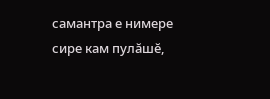самантра е нимере сире кам пулăшĕ,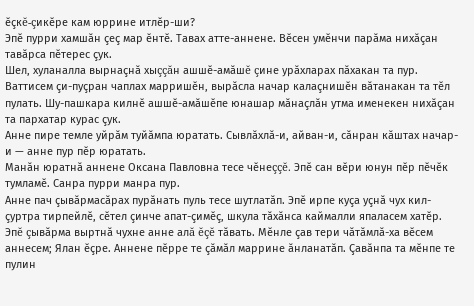ĕçкĕ-çикĕре кам юррине итлĕр-ши?
Эпĕ пурри хамшăн çеç мар ĕнтĕ. Тавах атте-аннене. Вĕсен умĕнчи парăма нихăçан тавăрса пĕтерес çук.
Шел, хуланалла вырнаçнă хыççăн ашшĕ-амăшĕ çине урăхларах пăхакан та пур. Ваттисем çи-пуçран чаплах марришĕн, вырăсла начар калаçнишĕн вăтанакан та тĕл пулать. Шу-пашкара килнĕ ашшĕ-амăшĕпе юнашар мăнаçлăн утма именекен нихăçан та пархатар курас çук.
Анне пире темле уйрăм туйăмпа юратать. Сывлăхлă-и, айван-и, сăнран кăштах начар-и — анне пур пĕр юратать.
Манăн юратнă аннене Оксана Павловна тесе чĕнеççĕ. Эпĕ сан вĕри юнун пĕр пĕчĕк тумламĕ. Санра пурри манра пур.
Анне пач çывăрмасăрах пурăнать пуль тесе шутлатăп. Эпĕ ирпе куçа уçнă чух кил-çуртра тирпейлĕ, сĕтел çинче апат-çимĕç, шкула тăхăнса каймалли япаласем хатĕр. Эпĕ çывăрма выртнă чухне анне алă ĕçĕ тăвать. Мĕнле çав тери чăтăмлă-ха вĕсем аннесем; Ялан ĕçре. Аннене пĕрре те çăмăл маррине ăнланатăп. Çавăнпа та мĕнпе те пулин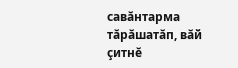савăнтарма тăрăшатăп, вăй çитнĕ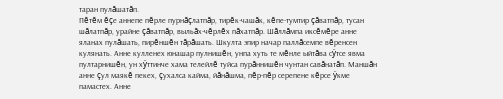таран пулăшатăп.
Пĕтĕм ĕçе аннепе пĕрле пурнăçлатпăр, тирĕк-чашăк, кĕпе-тумтир çăватпăр, тусан шăлатпăр, урайне çăватпăр, выльăх-чĕрлĕх пăхатпăр. Шăллăмпа иксĕмĕре анне яланах пулăшать, пирĕншĕн тăрăшать. Шкулта эпир начар паллăсемпе вĕренсен кулянать. Анне кулленех юнашар пулнишĕн, унпа хуть те мĕнле ыйтăва сÿтсе явма пултарнишĕн, ун хÿттинче хама телейлĕ туйса пурăннишĕн чунтан савăнатăп. Маншăн анне çул маякĕ пекех, çухалса кайма, йăнăшма, пĕр-пĕр серепене кĕрсе ÿкме памастех. Анне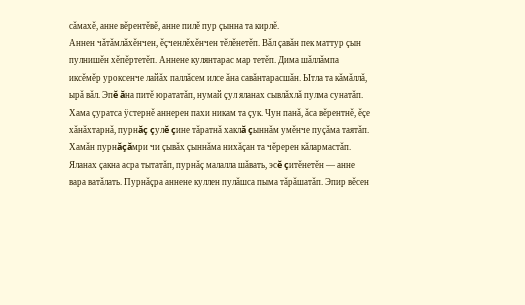сăмахĕ, анне вĕрентĕвĕ, анне пилĕ пур çынна та кирлĕ.
Аннен чăтăмлăхĕнчен, ĕçченлĕхĕнчен тĕлĕнетĕп. Вăл çавăн пек маттур çын пулнишĕн хĕпĕртетĕп. Аннене кулянтарас мар тетĕп. Дима шăллăмпа иксĕмĕр уроксенче лайăх паллăсем илсе ăна савăнтарасшăн. Ытла та кăмăллă, ырă вăл. Эпĕ ăна питĕ юрататăп, нумай çул яланах сывлăхлă пулма сунатăп.
Хама çуратса ÿстернĕ аннерен пахи никам та çук. Чун панă, ăса вĕрентнĕ, ĕçе хăнăхтарнă, пурнăç çулĕ çине тăратнă хаклă çыннăм умĕнче пуçăма таятăп. Хамăн пурнăçăмри чи çывăх çыннăма нихăçан та чĕререн кăлармастăп. Яланах çакна асра тытатăп, пурнăç малалла шăвать, эсĕ çитĕнетĕн — анне вара ватăлать. Пурнăçра аннене куллен пулăшса пыма тăрăшатăп. Эпир вĕсен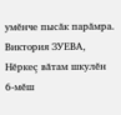умĕнче пысăк парăмра.
Виктория ЗУЕВА,
Нĕркеç вăтам шкулĕн
6-мĕш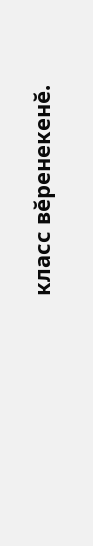класс вĕренекенĕ.